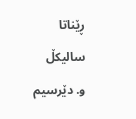ڕێناتا سالیکڵ
و. دێرسیم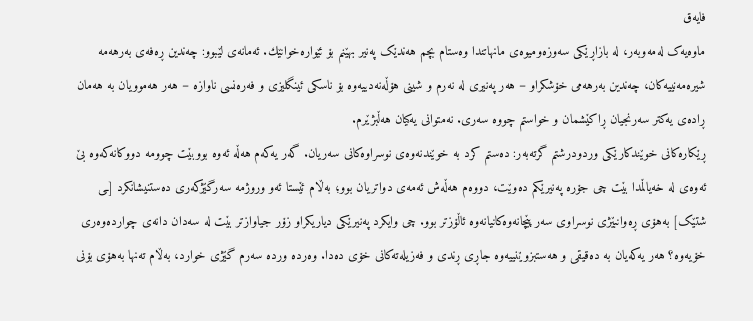فایەق
ماوەیەک لەمەوبەر، لە بازاڕێکی سەوزەومیوەی مانهاتندا وەستام بچم هەندێک پەنیر بهێنم بۆ ئێوارەخوانێك. ئەمانەی لێبوو: چەندین ڕەفەی بەرهەمە شیرەمەنییەکان، چەندین بەرهەمی خۆشکراو – هەر پەنیری لە نەرم و شینی هۆڵەنەدییەوە بۆ ناسکی ئینگلیزی و فەرەنسی ناوازە – هەر هەموویان بە هەمان ڕادەی یەکتر سەرنجیان ڕاکێشمان و خواستم چووە سەری. نەمتوانی یەکیان هەڵبژێرم.
ڕێکارەکانی خوێندکارێکی وردودرشتم گرتەبەر: دەستم کرد بە خوێندنەوەی نوسراوەکانی سەریان. گەر یەکەم هەڵە ئەوە بووبێت چوومە دووکانەکەوە بێ ئەوەی لە خەیاڵمدا بێت چی جۆرە پەنیرێکم دەوێت، دووەم هەڵەش ئەمەی دواتریان بوو؛ بەڵام ئێستا ئەو وروژمە سەرگێژکەری دەستنیشانکرد [ـی شتێک] بەهۆی ڕەوانبێژی نوسراوی سەر پێچانەوەکانیانەوە ئاڵۆزتر بوو. چی وایکرد پەنیرێکی دیاریکراو زۆر جیاوازتر بێت لە سەدان دانەی چواردەوەری خۆیەوە؟ هەر یەکەیان بە دەقیقی و هەستبزوێنییەوە جاڕی ڕندی و فەزیلەتەکانی خۆی دەدا. وەردە وردە سەرم گێژی خوارد، بەڵام تەنها بەهۆی بۆنی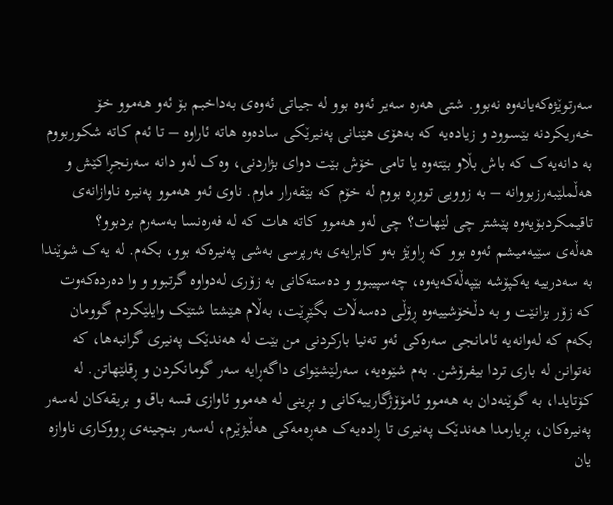سەرتوێژەکەیانەوە نەبوو. شتی هەرە سەیر ئەوە بوو لە جیاتی ئەوەی بەداخبم بۆ ئەو هەموو خۆ خەریکردنە بێسوود و زیادەیە کە بەهۆی هێنانی پەنیرێکی سادەوە هاتە ئاراوە – تا ئەم کاتە شکوربووم بە دانەیەک کە باش بڵاو بێتەوە یا تامی خۆش بێت دوای بژاردنی، وەک لەو دانە سەرنجڕاکێش و هەڵملێبەرزبووانە – بە زوویی تووڕە بووم لە خۆم کە بێقەرار ماوم. ناوی ئەو هەموو پەنیرە ناوازانەی تاقیمکردبۆیەوە پێشتر چی لێهات؟ چی لەو هەموو کاتە هات کە لە فەرەنسا بەسەرم بردبوو؟
هەڵەی سێیەمیشم ئەوە بوو کە ڕاوێژ بەو کابرایەی بەرپرسی بەشی پەنیرەکە بوو، بکەم. لە یەک شوێندا بە سەدرییە یەکپۆشە بێپەڵەکەیەوە، چەسپیبوو و دەستەکانی بە زۆری لەدواوە گرتبوو و وا دەردەکەوت کە زۆر بزانێت و بە دڵخۆشییەوە ڕۆڵی دەسەڵات بگێڕێت، بەڵام هێشتا شتێک وایلێکردم گوومان بکەم کە لەوانەیە ئامانجی سەرەکی ئەو تەنیا بارکردنی من بێت لە هەندێک پەنیری گرانبەها، کە نەتوانن لە باری تردا بیفرۆشن. بەم شێوەیە، سەرلێشێوای داگەڕایە سەر گومانکردن و ڕقلێهاتن. لە کۆتایدا، بە گوێنەدان بە هەموو ئامۆۆژگارییەکانی و بڕینی لە هەموو ئاوازی قسە باق و بریقەکان لەسەر پەنیرەکان، بڕیارمدا هەندێک پەنیری تا ڕادەیەک هەڕەمەکی هەڵبژێرم، لەسەر بنچینەی ڕووکاری ناوازە یان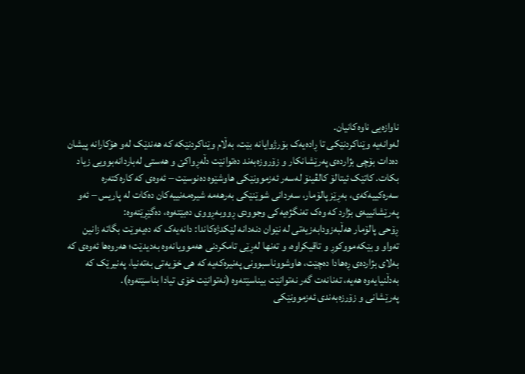ناوازەیی ناوەکانیان.
لەوانەیە وێناکردنێکی تا ڕادەیەک بۆرژوایانە بێت، بەڵام وێناکردنێکە کە هەندێک لەو هۆکارانە پیشان دەدات بۆچی بژاردەی پەرێشانکار و زۆروزەبەند دەتوانێت دڵەڕواکێ و هەستی لەباردانەبوویی زیاد بکات. کاتێک ئیتالۆ کالڤینۆ لەسەر ئەزموونێکی هاوشێوە دەنوسێت – ئەوەی کە کارەکتەرە سەرەکییەکەی، بەڕێز پالۆمار، سەردانی شوێنێکی بەرهەمە شیرەمەنییەکان دەکات لە پاریس – ئەو پەرێشانییەی بژارد کە وەک تەنگژەیەکی وجوودی ڕووبەڕووی دەبێتەوە، دەگێڕێتەوە:
ڕۆحی پالۆمار هەڵبەزودابەزیەتی لە نێوان دنەدانە لێکدژەکاندا: دانەیەک کە دەیەوێت بگاتە زانین تەواو و بێکەمووکوڕ و تاقیکراوە، و تەنها لەڕێی تامکردنی هەموویانەوە بەدیدێت؛ هەروەها ئەوەی کە بەلای بژاردەی ڕەهادا دەچێت، هاوشووناسبوونی پەنیرەکەیە کە هی خۆیەتی بەتەنیا، پەنیرێک کە بەدڵنیایەوە هەیە، تەنانەت گەر نەتوانێت بیناسێتەوە (نەتوانێت خۆی تیادا بناسێتەوە).
پەرێشانی و زۆرزەبەندی ئەزموونێکی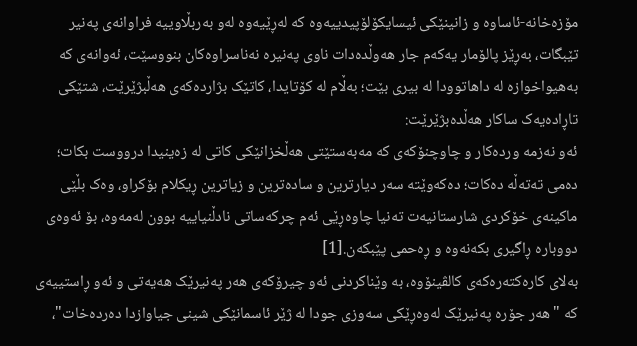مۆزەخانە-ئاساوە و زانینێکی ئیسایکۆلۆپیدییەوە کە لەڕێیەوە لەو بەربڵاوییە فراوانەی پەنیر تێبگات، بەڕێز پالۆمار یەکەم جار هەوڵدەدات ناوی پەنیرە نەناسراوەکان بنووسێت، ئەوانەی کە بەهیواخوازە لە داهاتوودا لە بیری بێت؛ بەڵام لە کۆتایدا، کاتێک بژاردەکەی هەڵبژێرێت، شتێکی تاڕادەیەک ساکار هەڵدەبژێرێت:
ئەو نەزمە وردەکار و چاوچنۆکەی کە مەبەستێتی هەڵخزانێكی کاتی لە زەینیدا درووست بکات؛ دەمی تەتەڵە دەکات؛ دەکەوێتە سەر دیارترین و سادەترین و زیاترین ڕیکلام بۆکراو، وەک بڵێی ماکینەی خۆکردی شارستانیەت تەنیا چاوەڕێی ئەم چرکەساتی نادڵنیاییە بوون لەمەوە، بۆ ئەوەی دووبارە ڕاگیری بکەنەوە و ڕەحمی پێبکەن.[1]
بەلای کارەکتەرەکەی کالڤینۆوە، بە وێناکردنی ئەو چیرۆکەی هەر پەنیرێک هەیەتی و ئەو ڕاستییەی کە "هەر جۆرە پەنیرێک لەوەڕێکی سەوزی جودا لە ژێر ئاسمانێکی شینی جیاوازدا دەردەخات"،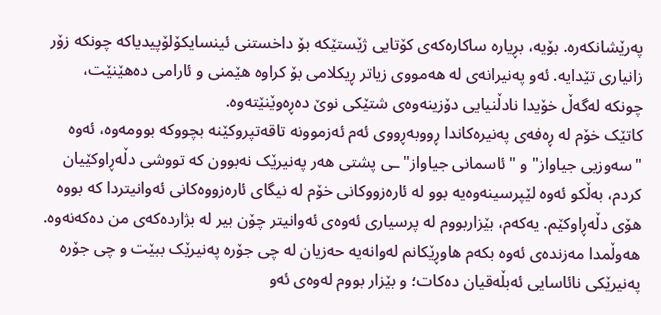پەرێشانکەرە. بۆیە، بڕیارە ساکارەکەی کۆتایی ژێستێکە بۆ داخستنی ئینسایکۆلۆپیدیاکە چونکە زۆر زانیاری تێدایە. ئەو پەنیرانەی لە هەمووی زیاتر ڕیکلامی بۆ کراوە هێمنی و ئارامی دەهێنێت، چونکە لەگەڵ خۆیدا نادڵنیایی دۆزینەوەی شتێکی نوێ دەڕەوێنێتەوە.
کاتێک خۆم لە ڕەفەی پەنیرەکاندا ڕووبەڕووی ئەم ئەزموونە تاقەتپروکێنە بچووکە بوومەوە، ئەوە "سەوزیی جیاواز" و "ئاسمانی جیاواز"ـی پشتی هەر پەنیرێک نەبوون کە تووشی دڵەڕاوکێیان کردم، بەڵكو ئەوە لێپرسینەوەیە بوو لە ئارەزووکانی خۆم لە نیگای ئارەزووەکانی ئەوانیتردا کە بووە هۆی دڵەڕاوکێم. یەکەم، بێزاربووم لە پرسیاری ئەوەی ئەوانیتر چۆن بیر لە بژاردەکەی من دەکەنەوە. هەوڵمدا مەزندەی ئەوە بکەم هاوڕێکانم لەوانەیە حەزیان لە چی جۆرە پەنیرێک ببێت و چی جۆرە پەنیرێکی نائاسایی ئەبڵەقیان دەکات؛ و بێزار بووم لەوەی ئەو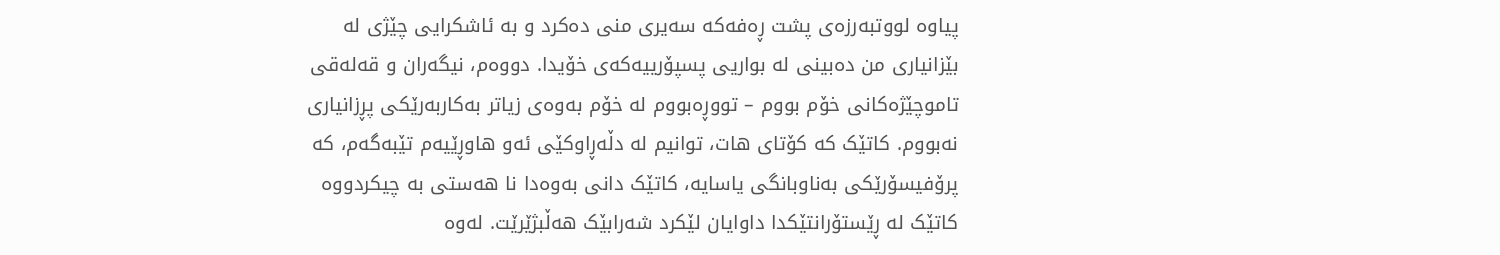پیاوە لووتبەرزەی پشت ڕەفەکە سەیری منی دەکرد و بە ئاشکرایی چێژی لە بێزانیاری من دەبینی لە بواریی پسپۆرییەکەی خۆیدا. دووەم، نیگەران و قەلەقی تاموچێژەکانی خۆم بووم – تووڕەبووم لە خۆم بەوەی زیاتر بەکاربەرێکی پڕزانیاری نەبووم. کاتێک کە کۆتای هات، توانیم لە دڵەڕاوکێی ئەو هاوڕێیەم تێبەگەم، کە پرۆفیسۆرێکی بەناوبانگی یاسایە، کاتێک دانی بەوەدا نا هەستی بە چیکردووە کاتێک لە ڕێستۆرانتێکدا داوایان لێکرد شەرابێک هەڵبژێرێت. لەوە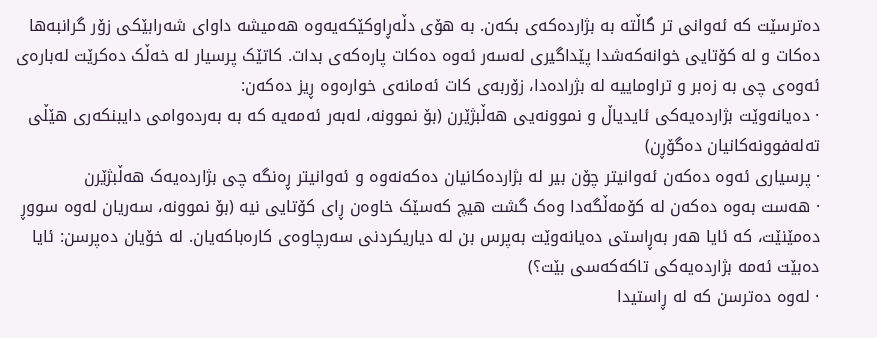دەترسێت کە ئەوانی تر گاڵتە بە بژاردەکەی بکەن. بە هۆی دڵەڕاوکێکەیەوە هەمیشە داوای شەرابێکی زۆر گرانبەها دەکات و لە کۆتایی خوانەکەشدا پێداگیری لەسەر ئەوە دەکات پارەکەی بدات. کاتێک پرسیار لە خەڵک دەکرێت لەبارەی ئەوەی چی بە زەبر و تراوماییە لە بژرادەدا، زۆربەی کات ئەمانەی خوارەوە ڕیز دەکەن:
· دەیانەوێت بژاردەیەکی ئایدیاڵ و نموونەیی هەڵبژێرن (بۆ نموونە، لەبەر ئەمەیە کە بە بەردەوامی دایبنکەری هێڵی تەلەفوونەکانیان دەگۆڕن)
· پرسیاری ئەوە دەکەن ئەوانیتر چۆن بیر لە بژاردەکانیان دەکەنەوە و ئەوانیتر ڕەنگە چی بژاردەیەک هەڵبژێرن
· هەست بەوە دەکەن لە کۆمەڵگەدا وەک گشت هیچ کەسێک خاوەن ڕای کۆتایی نیە (بۆ نموونە، سەریان لەوە سووڕ دەمێنێت، کە ئایا هەر بەڕاستی دەیانەوێت بەپرس بن لە دیاریکردنی سەرچاوەی کارەباکەیان. لە خۆیان دەپرسن: ئایا دەبێت ئەمە بژاردەیەکی تاکەکەسی بێت؟)
· لەوە دەترسن کە لە ڕاستیدا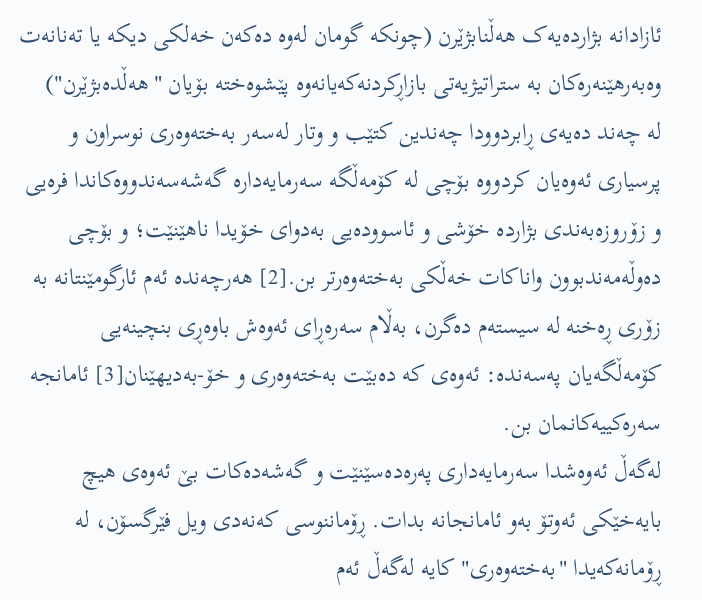ئازادانە بژاردەیەک هەڵنابژێرن (چونکە گومان لەوە دەکەن خەلکی دیکە یا تەنانەت وەبەرهێنەرەکان بە ستراتیژیەتی بازاڕکردنەکەیانەوە پێشوەختە بۆیان "هەڵدەبژێرن")
لە چەند دەیەی ڕابردوودا چەندین کتێب و وتار لەسەر بەختەوەری نوسراون و پرسیاری ئەوەیان کردووە بۆچی لە کۆمەڵگە سەرمایەدارە گەشەسەندووەکاندا فرەیی و زۆروزەبەندی بژاردە خۆشی و ئاسوودەیی بەدوای خۆیدا ناهێنێت؛ و بۆچی دەوڵەمەندبوون واناکات خەڵکی بەختەوەرتر بن.[2] هەرچەندە ئەم ئارگومێنتانە بە زۆری ڕەخنە لە سیستەم دەگرن، بەڵام سەرەڕای ئەوەش باوەڕی بنچینەیی کۆمەڵگەیان پەسەندە: ئەوەی کە دەبێت بەختەوەری و خۆ-بەدیهێنان[3] ئامانجە سەرەکییەکانمان بن.
لەگەڵ ئەوەشدا سەرمایەداری پەرەدەسێنێت و گەشەدەکات بێ ئەوەی هیچ بایەخێکی ئەوتۆ بەو ئامانجانە بدات. ڕۆماننوسی کەنەدی ویل فێرگسۆن، لە ڕۆمانەکەیدا "بەختەوەری" کایە لەگەڵ ئەم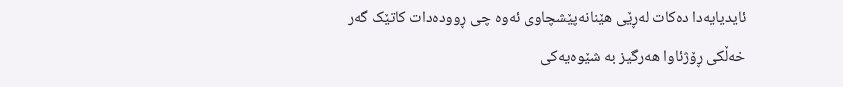ئایدیایەدا دەکات لەڕێی هێنانەپێشچاوی ئەوە چی ڕوودەدات کاتێک گەر خەڵکی ڕۆژئاوا هەرگیز بە شێوەیەکی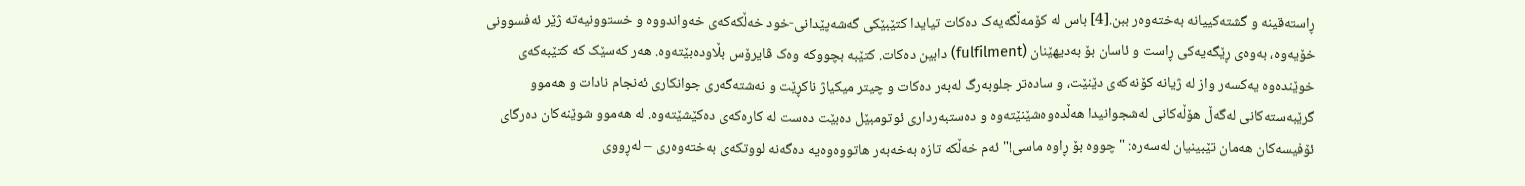ڕاستەقینە و گشتەکییانە بەختەوەر ببن.[4] باس لە کۆمەڵگەیەک دەکات تیایدا کتێبێکی گەشەپێدانی-خود خەڵکەکەی خەواندووە و خستوونیەتە ژێر ئەفسوونی خۆیەوە، بەوەی ڕێگەیەکی ڕاست و ئاسان بۆ بەدیهێنان (fulfilment) دابین دەکات. کتێبە بچووکە وەک ڤایرۆس بڵاودەبێتەوە. هەر کەسێک کە کتێبەکەی خوێندەوە یەکسەر واز لە ژیانە کۆنەکەی دێنێت، و سادەتر جلوبەرگ لەبەر دەکات و چیتر میکیاژ ناکڕێت و نەشتەگەری جوانکاری ئەنجام نادات و هەموو گرێبەستەکانی لەگەڵ هۆڵەکانی لەشجوانیدا هەڵدەوەشێنێتەوە و دەستبەرداری ئوتومبێل دەبێت دەست لە کارەکەی دەکێشێتەوە. لە هەموو شوێنەکان دەرگای ئۆفیسەکان هەمان تێبینیان لەسەرە: "چووە بۆ ڕاوە ماسی!" ئەم خەڵکە تازە بەخەبەر هاتووەوەیە دەگەنە لووتکەی بەختەوەری – لەڕووی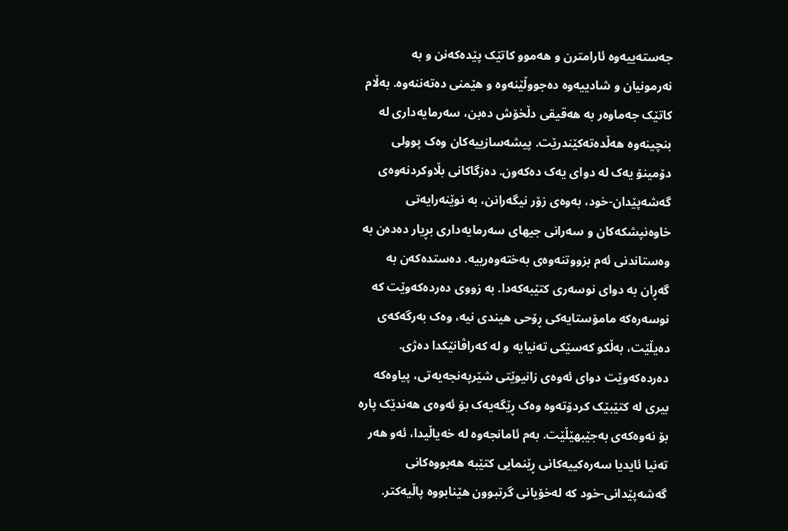جەستەییەوە ئارامترن و هەموو کاتێک پێدەکەنن و بە نەرمونیان و شادییەوە دەجووڵێنەوە و هێمنی دەتەننەوە. بەڵام کاتێک جەماوەر بە هەقیقی دڵخۆش دەبن، سەرمایەداری لە بنچینەوە هەڵدەتەکێندرێت. پیشەسازییەکان وەک پوولی دۆمینۆ یەک لە دوای یەک دەکەون. دەزگاکانی بڵاوکردنەوەی گەشەپێدان-خود، بەوەی زۆر نیگەرانن، بە نوێنەرایەتی خاوەنپشکەکان و سەرانی جیهای سەرمایەداری بڕیار دەدەن بە وەستاندنی ئەم بزووتنەوەی بەختەوەرییە. دەستدەکەن بە گەڕان بە دوای نوسەری کتێبەکەدا. بە زووی دەردەکەوێت کە نوسەرەکە مامۆستایەکی ڕۆحی هیندی نیە، وەک بەرگەکەی دەیڵێت، بەڵکو کەسێکی تەنیایە و لە کەراڤانێکدا دەژی. دەردەکەوێت دوای ئەوەی زانیوێتی شێرپەنجەیەتی، پیاوەکە بیری لە کتێبێک کردۆتەوە وەک ڕێگەیەک بۆ ئەوەی هەندێک پارە بۆ نەوەکەی بەجێبهێڵێت. بەم ئامانجەوە لە خەیاڵیدا، ئەو هەر تەنیا ئایدیا سەرەکییەکانی ڕێنمایی کتێبە هەبووەکانی گەشەپێدانی-خود کە لەخۆیانی گرتبوون هێنابووە پاڵیەکتر.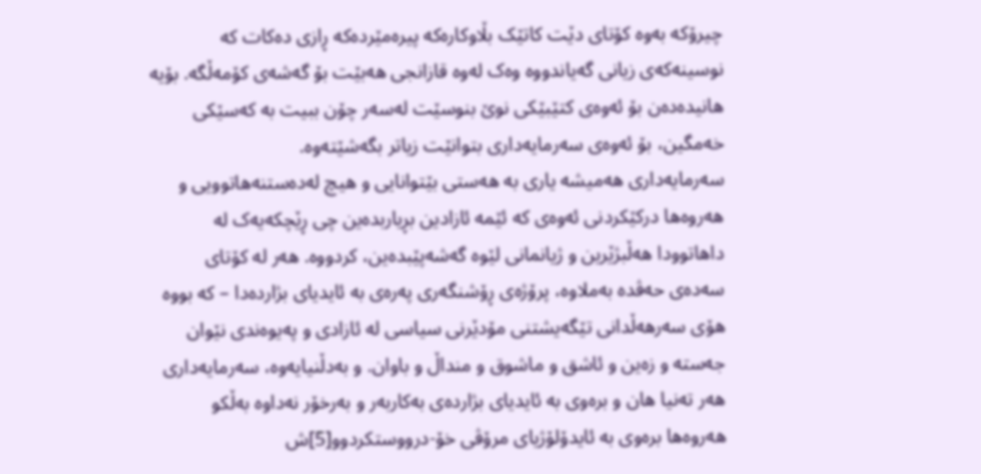چیرۆکە بەوە کۆتای دێت کاتێک بڵاوکارەکە پیرەمێردەکە ڕازی دەکات کە نوسینەکەی زیانی گەیاندووە وەک لەوە قازانجی هەبێت بۆ گەشەی کۆمەڵگە. بۆیە هانیدەدەن بۆ ئەوەی کتێبێکی نوێ بنوسێت لەسەر چۆن ببیت بە کەسێکی خەمگین، بۆ ئەوەی سەرمایەداری بتوانێت زیاتر بگەشێتەوە.
سەرمایەداری هەمیشە یاری بە هەستی بێتوانایی و هیچ لەدەستنەهاتوویی و هەروەها درکێکردنی ئەوەی کە ئێمە ئازادین بڕیاربدەین چی ڕێچکەیەک لە داهاتوودا هەڵبژێرین و ژیانمانی لێوە گەشەپێبدەین، کردووە. هەر لە کۆتای سەدەی حەڤدە بەملاوە، پرۆژەی ڕۆشنگەری پەرەی بە ئایدیای بژاردەدا – کە بووە هۆی سەرهەڵدانی تێگەیشتنی مۆدێرنی سیاسی لە ئازادی و پەیوەندی نێوان جەستە و زەین و ئاشق و ماشوق و منداڵ و باوان. و بەدڵنیایەوە، سەرمایەداری هەر تەنیا هان و برەوی بە ئایدیای بژاردەی بەکاربەر و بەرخۆر نەداوە بەڵکو هەروەها برەوی بە ئایدۆلۆژیای مرۆڤی خۆ-درووستکردوو[5]ش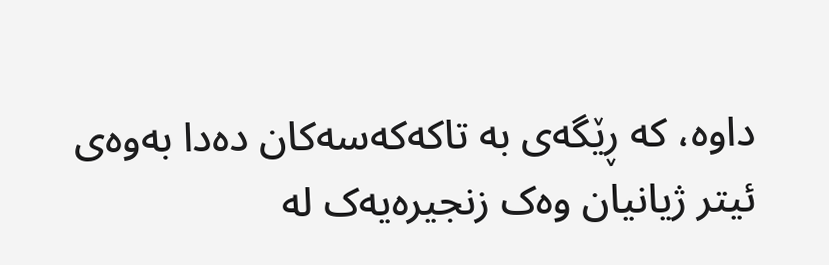داوە، کە ڕێگەی بە تاکەکەسەکان دەدا بەوەی ئیتر ژیانیان وەک زنجیرەیەک لە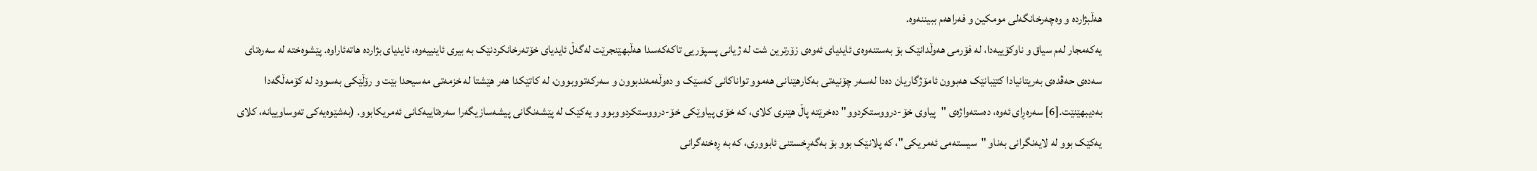هەڵبژاردە و وەچەرخانگەلی مومکین و فەراهەم ببیننەوە.
یەکەمجار لەم سیاق و ناوکۆییەدا، لە فۆرمی هەوڵدانێک بۆ بەستنەوەی ئایدیای ئەوەی زۆرترین شت لە ژیانی پسپۆریی تاکەکەسدا هەڵبهێنجرێت لەگەڵ ئایدیای خۆتەرخانکردنێک بە بیری ئاینییەوە، ئایدیای بژاردە هاتەئاراوە. پێشوەختە لە سەرەتای سەدەی حەڤدەی بەریتانیادا کتێبانێک هەبوون ئامۆژگاریان دەدا لەسەر چۆنیەتی بەکارهێنانی هەموو تواناکانی کەسێک و دەوڵەمەندبوون و سەرکەتووبوون، لە کاتێکدا هەر هێشتا لە خزمەتی مەسیحدا بێت و رۆڵێکی بەسوود لە کۆمەڵگەدا بەدیبهێنێت.[6] سەرەڕای ئەوە، دەستەواژەی "پیاوی خۆ-درووستکردوو" دەخرێتە پاڵ هێنری کلای، کە خۆی پیاوێکی خۆ-درووستکردووبوو و یەکێک لە پێشەنگانی پیشەسازیگەرا سەرەتاییەکانی ئەمریکابوو. (بەشێوەیەکی تەوساوییانە، کلای یەکێک بوو لە لایەنگرانی بەناو "سیستەمی ئەمریکی"، کە پلانێک بوو بۆ بەگەڕخستنی ئابووری، کە بە ڕەخنەگرانی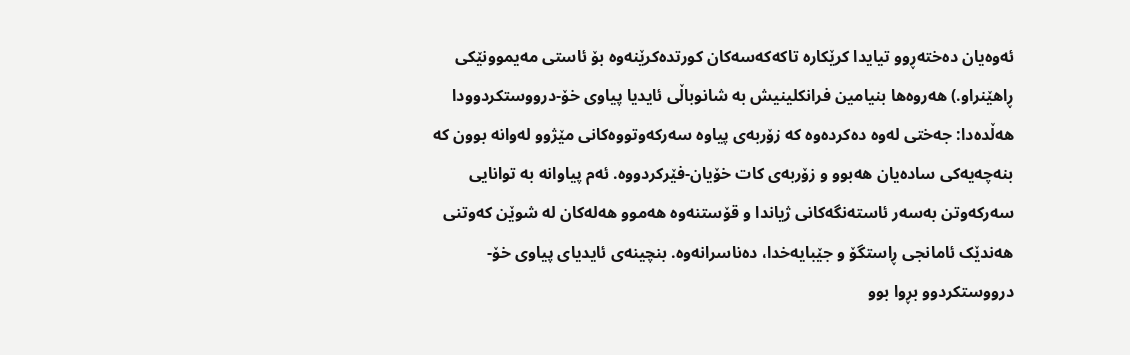ئەوەیان دەختەڕوو تیایدا کرێکارە تاکەکەسەکان کورتدەکرێنەوە بۆ ئاستی مەیموونێکی ڕاهێنراو.) هەروەها بنیامین فرانکلینیش بە شانوباڵی ئایدیا پیاوی خۆ-درووستکردوودا هەڵدەدا: جەختی لەوە دەکردەوە کە زۆربەی پیاوە سەرکەوتووەکانی مێژوو لەوانە بوون کە بنەچەیەکی سادەیان هەبوو و زۆربەی کات خۆیان-فێرکردووە. ئەم پیاوانە بە توانایی سەرکەوتن بەسەر ئاستەنگەکانی ژیاندا و قۆستنەوە هەموو هەلەکان لە شوێن کەوتنی هەندێک ئامانجی ڕاستگۆ و جێبایەخدا، دەناسرانەوە. بنچینەی ئایدیای پیاوی خۆ-درووستکردوو بڕوا بوو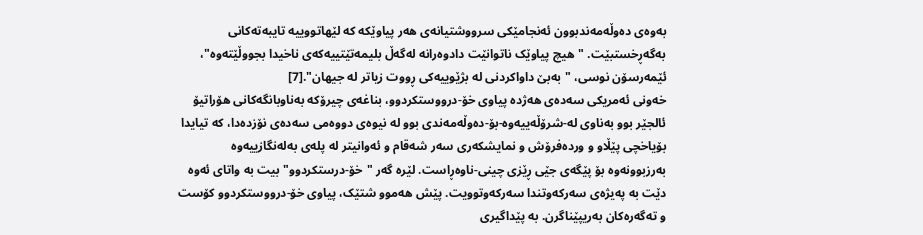بەوەی دەوڵەمەندبوون ئەنجامێکی سرووشتیانەی هەر پیاوێکە کە لێهاتووییە تایبەتەکانی بەگەڕخستبێت. "هیچ پیاوێک ناتوانێت دادوەرانە لەگەڵ بلیمەتێتییەکەی ناخیدا بجووڵێتەوە"، ئێمەرسۆن نوسی، "بەبێ داواکردنی لە بژێوییەکی ڕووت زیاتر لە جیهان".[7]
خەونی ئەمریکی سەدەی هەژدە پیاوی خۆ-درووستکردوو، بناغەی چیرۆکە بەناوبانگەکانی هۆراتیۆ ئالجێر بوو بەناوی لە-شرۆڵەییەوە-بۆ-دەوڵەمەندی بوو لە نیوەی دووەمی سەدەی نۆزدەدا، کە تیایدا بۆیاخچی پێڵاو و وردەفرۆش و نمایشکەری سەر شەقام و ئەوانیتر لە پلەی بەلەنگازییەوە بەرزبوونەوە بۆ پێگەی جێی ڕێزی چینی-ناوەڕاست. لێرە گەر "خۆ-درستکردوو" بیت بە واتای ئەوە دێت بە پەیژەی سەرکەوتندا سەرکەوتوویت. پێش هەموو شتێک، پیاوی خۆ-درووستکردوو کۆست و تەگەرەکان بەریپێناگرن. بە پێداگیری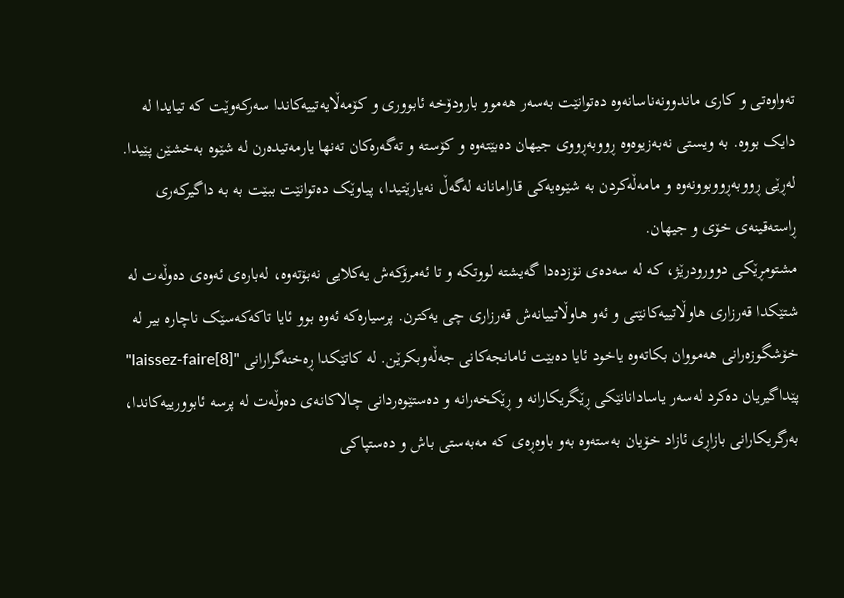تەواوەتی و کاری ماندوونەناسانەوە دەتوانێت بەسەر هەموو بارودۆخە ئابووری و کۆمەڵایەتییەکاندا سەرکەوێت کە تیایدا لە دایک بووە. بە ویستی نەبەزیوەوە ڕووبەڕووی جیهان دەبێتەوە و کۆستە و تەگەرەکان تەنها یارمەتیدەرن لە شێوە بەخشێن پێیدا. لەڕێی ڕووبەڕووبوونەوە و مامەڵەکردن بە شێوەیەکی قارامانانە لەگەڵ نەیارێتیدا، پیاوێک دەتوانێت ببێت بە بە داگیرکەری ڕاستەقینەی خۆی و جیهان.
مشتومڕێکی دوورودرێژ، کە لە سەدەی نۆزدەدا گەیشتە لووتکە و تا ئەمرۆکەش یەکلایی نەبۆتەوە، لەبارەی ئەوەی دەوڵەت لە شتێکدا قەرزاری هاوڵاتییەکانێتی و ئەو هاوڵاتییانەش قەرزاری چی یەکترن. پرسیارەکە ئەوە بوو ئایا تاکەکەسێک ناچارە بیر لە خۆشگوزەرانی هەمووان بکاتەوە یاخود ئایا دەبێت ئامانجەکانی جەڵەوبکرێن. لە کاتێکدا ڕەخنەگرارانی "laissez-faire[8]" پێداگیریان دەکرد لەسەر یاسادانانێکی ڕێگریکارانە و ڕێکخەرانە و دەستێوەردانی چالاکانەی دەوڵەت لە پرسە ئابوورییەکاندا، بەرگریکارانی بازاڕی ئازاد خۆیان بەستەوە بەو باوەڕەی کە مەبەستی باش و دەستپاکی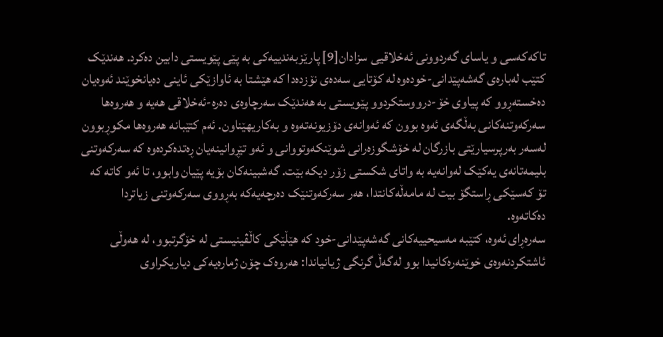تاکەکەسی و یاسای گەردوونی ئەخلاقیی سزادان[9] پارێزبەندییەکی بە پێی پێویستی دابین دەکرد. هەندێک کتێب لەبارەی گەشەپێدانی-خودەوە لە کۆتایی سەدەی نۆزدەدا کە هێشتا بە ئاوازێکی ئاینی دەیانخوێند ئەوەیان دەخستەڕوو کە پیاوی خۆ-درووستکردوو پێویستی بە هەندێک سەرچاوەی دەرە-ئەخلاقی هەیە و هەروەها سەرکەوتنەکانی بەڵگەی ئەوە بوون کە ئەوانەی دۆزیونەتەوە و بەکاریهێناون. ئەم کتێبانە هەروەها مکوڕبوون لەسەر بەرپرسیارێتی بازرگان لە خۆشگوزەرانی شوێنکەوتووانی و ئەو تێڕوانینەیان ڕەتدەکردەوە کە سەرکەوتنی بلیمەتانەی یەکێک لەوانەیە بە واتای شکستی زۆر دیکە بێت. گەشبینەکان بۆیە پێیان وابوو، تا ئەو کاتە کە تۆ کەسێکی ڕاستگۆ بیت لە مامەڵەکانتدا، هەر سەرکەوتنێک دەرچەیەکە بەڕووی سەرکەوتنی زیاتردا دەکاتەوە.
سەرەڕای ئەوە، کتێبە مەسیحییەکانی گەشەپێدانی-خود کە هێڵێکی کاڵڤینیستی لە خۆگرتبوو، لە هەوڵی ئاشتکردنەوەی خوێنەرەکانیدا بوو لەگەڵ گرنگی ژیانیاندا: هەروەک چۆن ژمارەیەکی دیاریکراوی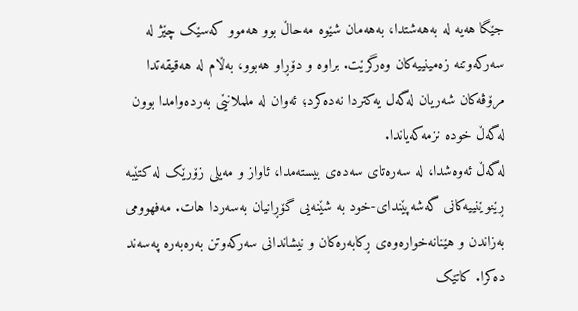جێگا هەیە لە بەهەشتدا، بەهەمان شێوە مەحاڵ بوو هەموو کەسێک چێژ لە سەرکەوتنە زەمینییەکان وەرگرێت. براوە و دۆڕاو هەبوو، بەڵام لە هەقیقەتدا مرۆڤەکان شەریان لەگەل یەکتردا نەدەکرد؛ ئەوان لە ململانێی بەردەوامدا بوون لەگەڵ خودە نزمەکەیاندا.
لەگەڵ ئەوەشدا، لە سەرەتای سەدەی بیستەمدا، ئاواز و مەیلی زۆرێک لە کتێبە ڕێنوێنییەکانی گەشەپێندای-خود بە شێنەیی گۆڕانیان بەسەردا هات. مەفهوومی بەزاندن و هێنانەخوارەوەی ڕکابەرەکان و نیشاندانی سەرکەوتن بەرەبەرە پەسەند دەکرا. کاتێک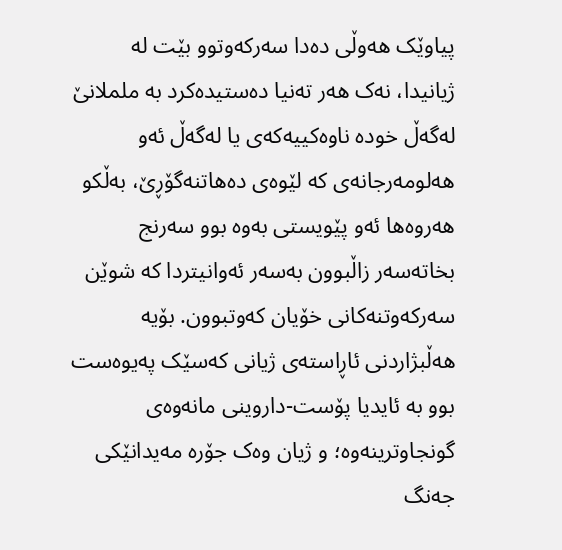پیاوێک هەوڵی دەدا سەرکەوتوو بێت لە ژیانیدا، نەک هەر تەنیا دەستیدەکرد بە ململانێ لەگەڵ خودە ناوەکییەکەی یا لەگەڵ ئەو هەلومەرجانەی کە لێوەی دەهاتنەگۆڕێ، بەڵكو هەروەها ئەو پێویستی بەوە بوو سەرنج بخاتەسەر زاڵبوون بەسەر ئەوانیتردا کە شوێن سەرکەوتنەکانی خۆیان کەوتبوون. بۆیە هەڵبژاردنی ئاڕاستەی ژیانی کەسێک پەیوەست بوو بە ئایدیا پۆست-داروینی مانەوەی گونجاوترینەوە؛ و ژیان وەک جۆرە مەیدانێکی جەنگ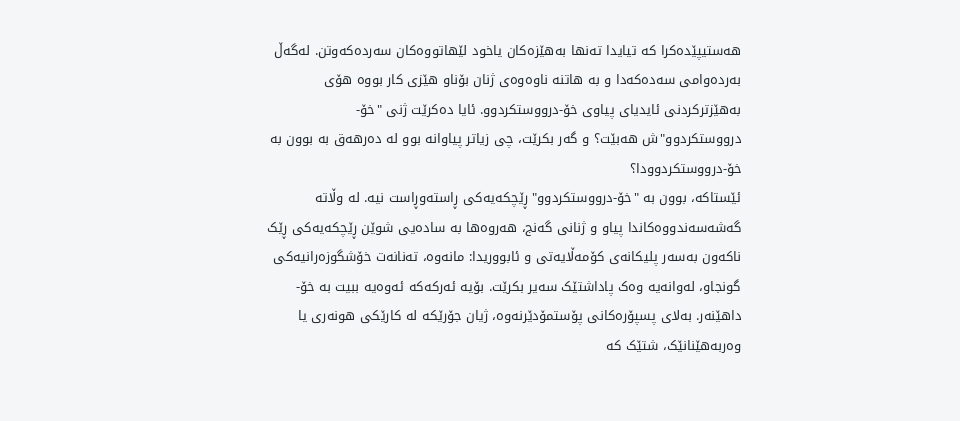هەستیپێدەکرا کە تیایدا تەنها بەهێزەکان یاخود لێهاتووەکان سەردەکەوتن. لەگەڵ بەردەوامی سەدەکەدا و بە هاتنە ناوەوەی ژنان بۆناو هێزی کار بووە هۆی بەهێزترکردنی ئایدیای پیاوی خۆ-درووستکردوو. ئایا دەکرێت ژنی "خۆ-درووستکردوو"ش هەبێت؟ و گەر بکرێت، چی زیاتر پیاوانە بوو لە دەرهەق بە بوون بە خۆ-درووستکردوودا؟
ئێستاکە، بوون بە "خۆ-درووستکردوو" ڕێچکەیەکی ڕاستەوڕاست نیە. لە وڵاتە گەشەسەندووەکاندا پیاو و ژنانی گەنج، هەروەها بە سادەیی شوێن ڕێچکەیەکی ڕێک ناکەون بەسەر پلیکانەی کۆمەڵایەتی و ئابووریدا: مانەوە، تەنانەت خۆشگوزەرانیەکی گونجاو، لەوانەیە وەک پاداشتێک سەیر بکرێت. بۆیە ئەرکەکە ئەوەیە ببیت بە خۆ-داهێنەر. بەلای پسپۆرەکانی پۆستمۆدێرنەوە، ژیان جۆرێکە لە کارێکی هونەری یا وەربەهێنانێک، شتێک کە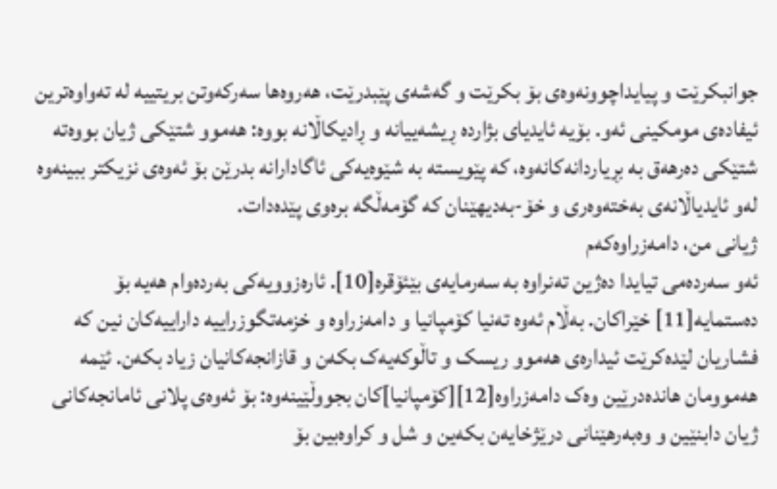جوانبکرێت و پیایداچوونەوەی بۆ بکرێت و گەشەی پێبدرێت، هەروەها سەرکەوتن بریتییە لە تەواوەترین ئیفادەی مومکینی ئەو. بۆیە ئایدیای بژاردە ڕیشەییانە و ڕادیکاڵانە بووە: هەموو شتێکی ژیان بووەتە شتێكی دەرهەق بە بڕیاردانەکانەوە، کە پێویستە بە شێوەیەکی ئاگادارانە بدرێن بۆ ئەوەی نزیکتر ببینەوە لەو ئایدیاڵانەی بەختەوەری و خۆ-بەدیهێنان کە گۆمەڵگە برەوی پێدەدات.
ژیانی من، دامەزراوەکەم
ئەو سەردەمی تیایدا دەژین تەنراوە بە سەرمایەی بێئۆقرە[10]. ئارەزوویەکی بەردەوام هەیە بۆ دەستمایە[11] خێراکان. بەڵام ئەوە تەنیا کۆمپانیا و دامەزراوە و خزمەتگوزراییە داراییەکان نین کە فشاریان لێدەکرێت ئیدارەی هەموو ریسک و تاڵوکەیەک بکەن و قازانجەکانیان زیاد بکەن. ئێمە هەموومان هاندەدرێین وەک دامەزراوە[12][کۆمپانیا]کان بجووڵێینەوە: بۆ ئەوەی پلانی ئامانجەکانی ژیان دابنێین و وەبەرهێنانی درێژخایەن بکەین و شل و کراوەبین بۆ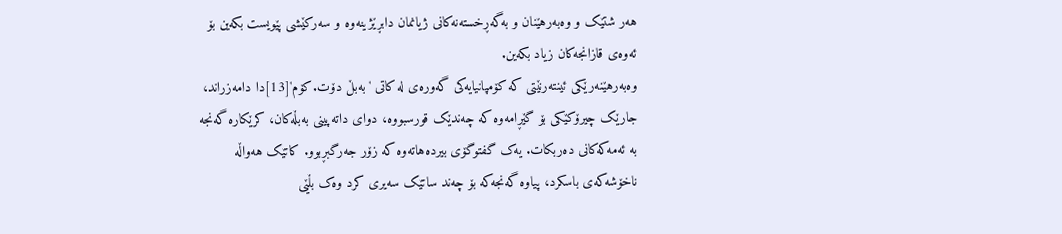هەر شتێک و وەبەرهێنان و بەگەڕخستەنەکانی ژیانمان دابڕێژینەوە و سەرکێشی پێویست بکەین بۆ ئەوەی قازانجەکان زیاد بکەین.
وەبەرهێنەرێکی ئینتەرنێتی کە کۆمپانیایەکی گەورەی لە کاتی 'بەبڵ دۆت.کۆم'[13]دا دامەزراند، جارێک چیرۆکێکی بۆ گێڕامەوە کە چەندێک قورسبووە، دوای داتەپینی بەبڵەکان، کرێکارە گەنجە بە ئەمەکەکانی دەربکات. یەک گفتوگۆی بیردەهاتەوە کە زۆر جەرگبڕبوو. کاتێک هەواڵە ناخۆشەکەی باسکرد، پیاوە گەنجەکە بۆ چەند ساتێک سەیری کرد وەک بڵێی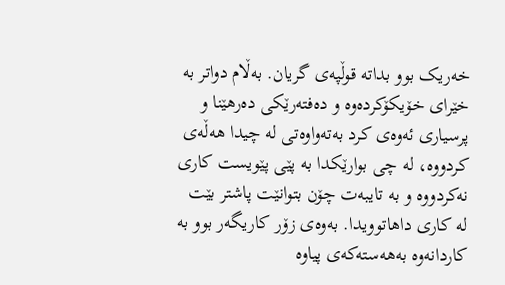خەریک بوو بداتە قوڵپەی گریان. بەڵام دواتر بە خێرای خۆیکۆکردەوە و دەفتەرێکی دەرهێنا و پرسیاری ئەوەی کرد بەتەواوەتی لە چیدا هەڵەی کردووە، لە چی بوارێكدا بە پێی پێویست کاری نەکردووە و بە تایبەت چۆن بتوانێت پاشتر بێت لە کاری داهاتوویدا. بەوەی زۆر کاریگەر بوو بە کاردانەوە بەهەستەکەی پیاوە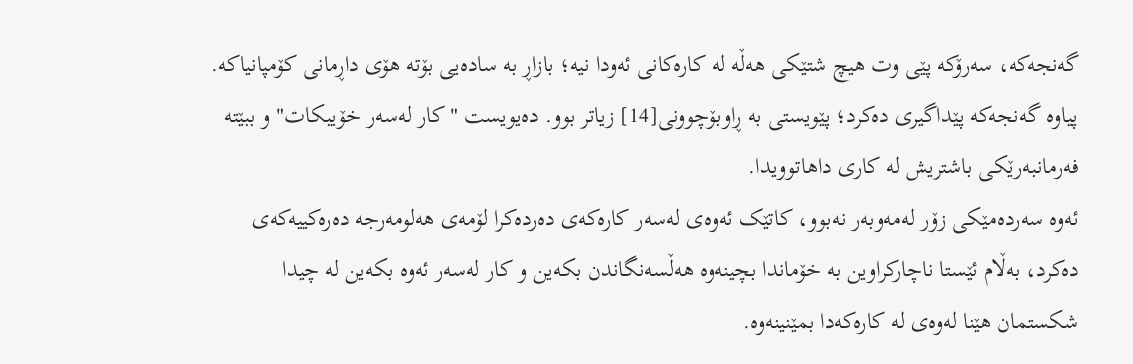گەنجەکە، سەرۆکە پێی وت هیچ شتێکی هەڵە لە کارەکانی ئەودا نیە؛ بازاڕ بە سادەیی بۆتە هۆی داڕمانی کۆمپانیاکە. پیاوە گەنجەکە پێداگیری دەکرد؛ پێویستی بە ڕاوبۆچوونی[14] زیاتر بوو. دەیویست "کار لەسەر خۆیبکات" و ببێتە فەرمانبەرێکی باشتریش لە کاری داهاتوویدا.
ئەوە سەردەمێکی زۆر لەمەوبەر نەبوو، کاتێک ئەوەی لەسەر کارەکەی دەردەکرا لۆمەی هەلومەرجە دەرەکییەکەی دەکرد، بەڵام ئێستا ناچارکراوین بە خۆماندا بچینەوە هەڵسەنگاندن بکەین و کار لەسەر ئەوە بکەین لە چیدا شکستمان هێنا لەوەی لە کارەکەدا بمێنینەوە.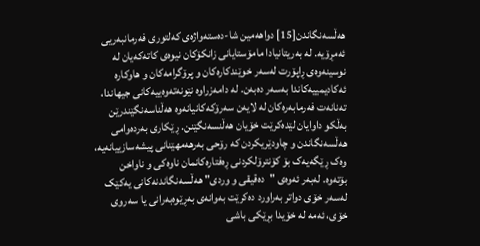هەڵسەنگاندن[15] دواهەمین شا-دەستەواژەی کەلتوری فەرمانبەریی ئەمڕۆیە. لە بەریتانیادا مامۆستایانی زانکۆکان نیوەی کاتەکەیان لە نوسینەوەی ڕاپۆرت لەسەر خوێندکارەکان و پرۆگرامەکان و هاوکارە ئەکادیمییەکاندا بەسەر دەبەن. لە دامەزراوە نێونەتەوەییەکانی جیهاندا، تەنانەت فەرمابەرەکان لە لایەن سەرۆکەکانیانەوە هەڵناسەنگێندرێن بەڵكو داوایان لێدەکرێت خۆیان هەڵنسەنگێنن. ڕێکاری بەردەوامی هەڵسەنگاندن و چاودێریکردن کە رۆحی بەرهەمهێنانی پیشەسازییانەیە، وەک ڕێگەیەک بۆ کۆنترۆلکردنی ڕەفتارەکانمان ناوەکی و ناواخن بۆتەوە. لەبەر ئەوەی "دەقیقی و وردی" هەڵسەنگاندنەکانی یەکێک لەسەر خۆی دواتر بەراورد دەکرێت بەوانەی بەڕێوەبەرانی یا سەروی خۆی، ئەمە لە خۆیدا بڕێكی باشی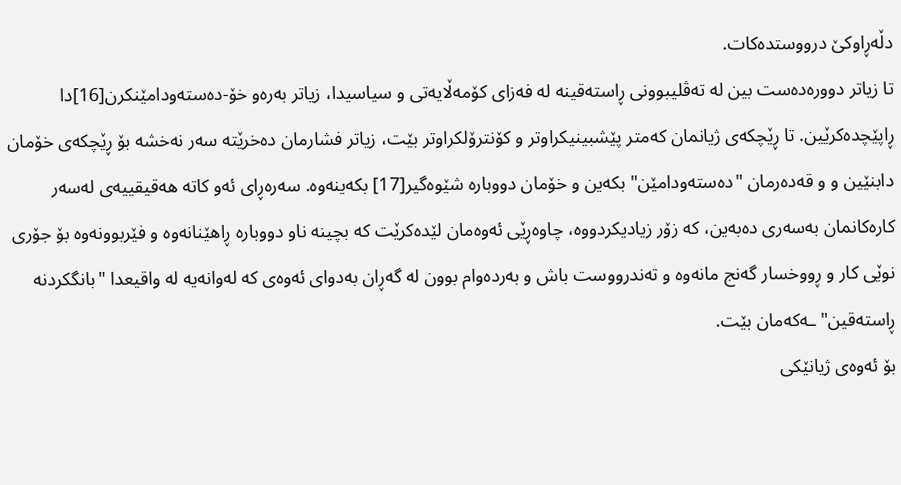دڵەڕاوکێ درووستدەکات.
تا زیاتر دوورەدەست بین لە تەڤلیبوونی ڕاستەقینە لە فەزای کۆمەڵایەتی و سیاسیدا، زیاتر بەرەو خۆ-دەستەودامێنکرن[16]دا ڕاپێچدەکرێین. تا ڕێچکەی ژیانمان کەمتر پێشبینیکراوتر و کۆنترۆلکراوتر بێت، زیاتر فشارمان دەخرێتە سەر نەخشە بۆ ڕێچکەی خۆمان دابنێین و و قەدەرمان "دەستەودامێن" بکەین و خۆمان دووبارە شێوەگیر[17] بکەینەوە. سەرەڕای ئەو کاتە هەقیقییەی لەسەر کارەکانمان بەسەری دەبەین، کە زۆر زیادیکردووە، چاوەڕێی ئەوەمان لێدەکرێت کە بچینە ناو دووبارە ڕاهێنانەوە و فێربوونەوە بۆ جۆری نوێی کار و ڕووخسار گەنج مانەوە و تەندرووست باش و بەردەوام بوون لە گەڕان بەدوای ئەوەی کە لەوانەیە لە واقیعدا "بانگکردنە ڕاستەقین"ـەکەمان بێت.
بۆ ئەوەی ژیانێکی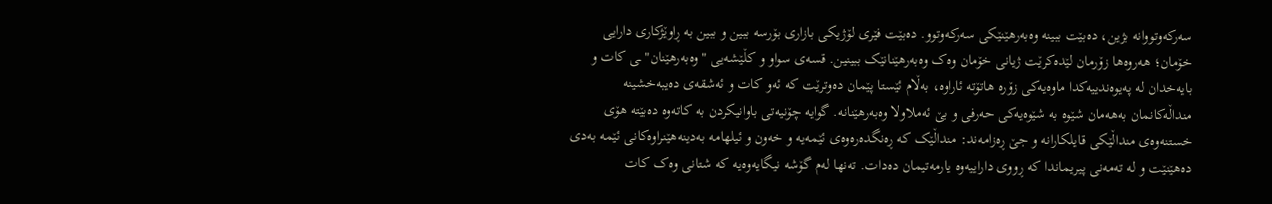سەرکەوتووانە بژین، دەبێت ببینە وەبەرهێنێکی سەرکەوتوو. دەبێت فێری لۆژیکی بازاری بۆرسە ببین و ببین بە ڕاوێژکاری دارایی خۆمان؛ هەروەها زۆرمان لێدەکرێت ژیانی خۆمان وەک وەبەرهێنانێک ببینین. قسەی سواو و کڵێشەیی "وەبەرهێنان"ـی کات و بایەخدان لە پەیوەندییەکدا ماوەیەکی زۆرە هاتۆتە ئاراوە، بەڵام ئێستا پێمان دەوترێت کە ئەو کات و ئەشقەی دەیبەخشینە منداڵەکانمان بەهەمان شێوە بە شێوەیەکی حەرفی و بێ ئەملاولا وەبەرهێنانە. گوایە چۆنیەتی باوانیکردن بە کاتەوە دەبێتە هۆی خستنەوەی منداڵێكی قایلکارانە و جێ ڕەزامەند: منداڵێک کە ڕەنگدەرەوەی ئێمەیە و خەون و ئیلهامە بەدینەهێنراوەکانی ئێمە بەدی دەهێنێت و لە تەمەنی پیریماندا کە ڕووی داراییەوە یارمەتیمان دەدات. تەنها لەم گۆشە نیگایەوەیە کە شتانی وەک کات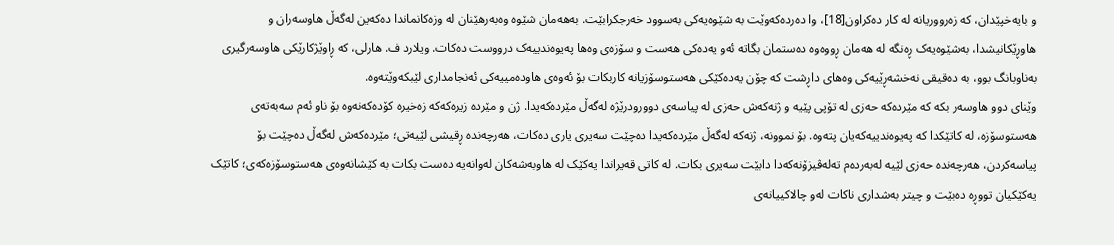و بایەخپێدان، کە زەرووریانە لە کار دەکراون[18]، وا دەردەکەوێت بە شێوەیەکی بەسوود خەرجکرابێت. بەهەمان شێوە وەبەرهێنان لە وزەکانماندا دەکەین لەگەڵ هاوسەران و هاوڕێکانیشدا، بەشێوەیەک ڕەنگە لە هەمان ڕووەوە دەستمان بگاتە ئەو یەدەکی هەست و سۆزەی وەها پەیوەندییەک درووست دەکات. ویلارد ف. هارلی، کە ڕاوێژکارێکی هاوسەرگیری بەناوبانگ بوو، بە دەقیقی نەخشەڕێیەکی وەهای داڕشت کە چۆن یەدەکێکی هەستوسۆزیانە کاربکات بۆ ئەوەی هاودەمییەکی ئەنجامداری لێبکەوێتەوە.
وێنای دوو هاوسەر بکە کە مێردەکە حەزی لە تۆپی پێیە و ژنەکەش حەزی لە پیاسەی دوورودرێژە لەگەڵ مێردەکەیدا. ژن و مێردە زیرەکەکە زەخیرە کۆدەکەنەوە بۆ ناو ئەم سەبەتەی هەستوسۆزە، لە کاتێکدا کە پەیوەندییەکەیان پتەوە. بۆ نموونە، ژنەکە لەگەڵ مێردەکەیدا دەچێت سەیری یاری دەکات، هەرچەندە ڕقیشی لێیەتی؛ مێردەکەش لەگەڵ دەچێت بۆ پیاسەکردن، هەرچەندە حەزی لێیە لەبەردەم تەلەڤیزۆنەکەدا دابێت سەیری بکات. لە کاتی قەیراندا یەکێک لە هاوبەشەکان لەوانەیە دەست بکات بە کێشانەوەی هەستوسۆزەکەی؛ کاتێک یەکێکیان تووڕە دەبێت و چیتر بەشداری ناکات لەو چالاکییانەی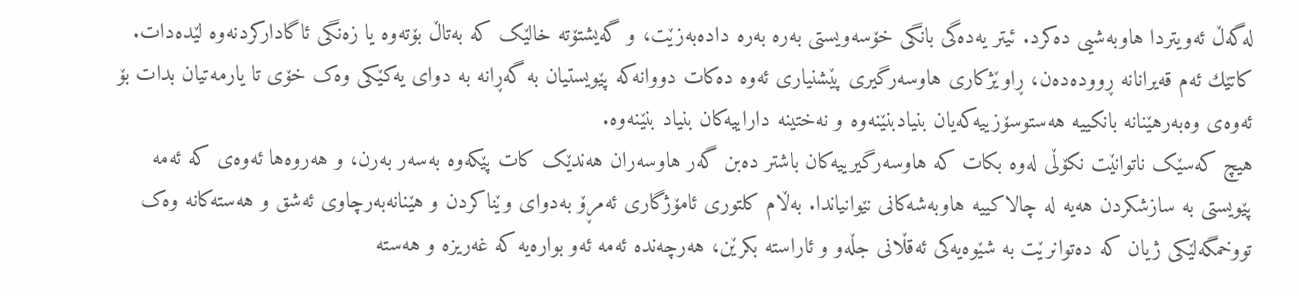لەگەڵ ئەویتردا هاوبەشیی دەکرد. ئیتر یەدەگی بانگی خۆسەویستی بەرە بەرە دادەبەزێت، و گەیشتۆتە خالێک کە بەتاڵ بۆتەوە یا زەنگی ئاگادارکردنەوە لێدەدات. کاتێك ئەم قەیرانانە ڕوودەدەن، ڕاوێژکاری هاوسەرگیری پێشنیاری ئەوە دەکات دووانەکە پێویستیان بە گەڕانە بە دوای یەکێکی وەک خۆی تا یارمەتیان بدات بۆ ئەوەی وەبەرهێنانە بانکییە هەستوسۆزییەکەیان بنیادبنێنەوە و نەختینە داراییەکان بنیاد بنێنەوە.
هیچ کەسێک ناتوانێت نکۆڵی لەوە بکات کە هاوسەرگیرییەکان باشتر دەبن گەر هاوسەران هەندێک کات پێکەوە بەسەر بەرن، و هەروەها ئەوەی کە ئەمە پێویستی بە سازشکردن هەیە لە چالاکییە هاوبەشەکانی نێوانیاندا. بەڵام کلتوری ئامۆژگاری ئەمڕۆ بەدوای وێناکردن و هێنانەبەرچاوی ئەشق و هەستەکانە وەک تووخمگەلێکی ژیان کە دەتوانرێت بە شێوەیەکی ئەقڵانی جڵەو و ئاراستە بکرێن، هەرچەندە ئەمە ئەو بوارەیە کە غەریزە و هەستە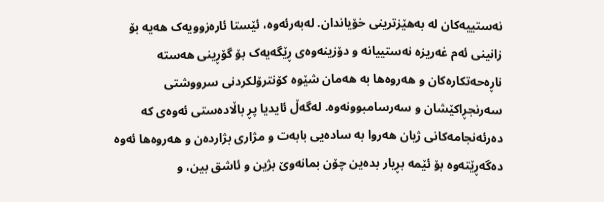نەستییەکان لە بەهێزترینی خۆیاندان. لەبەرئەوە، ئێستا ئارەزوویەک هەیە بۆ زانینی ئەم غەریزە نەستییانە و دۆزینەوەی ڕێگەیەک بۆ گۆڕینی هەستە ناڕەحەتکارەکان و هەروەها بە هەمان شێوە کۆنترۆلکردنی سرووشتی سەرنجڕاکێشان و سەرسامبوونەوە. لەگەڵ ئایدیا پڕ باڵادەستی ئەوەی کە دەرئەنجامەکانی ژیان هەروا بە سادەیی بابەت و مژاری بژاردەن و هەروەها ئەوە دەگەڕێتەوە بۆ ئێمە بڕیار بدەین چۆن بمانەوێ بژین و ئاشق بین، و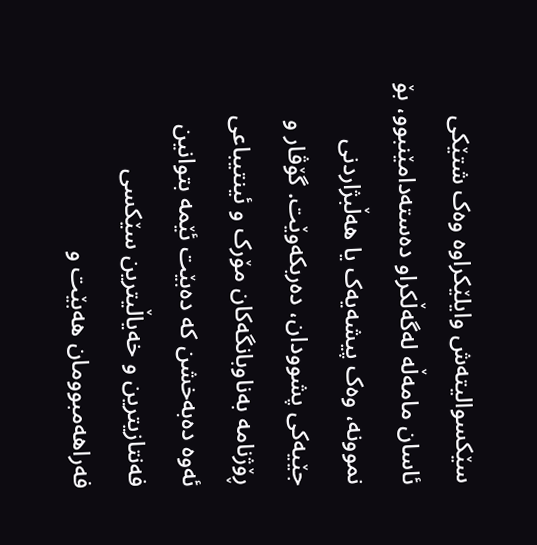سێکسوالیتەش وایلێکراوە وەک شتێکی ئاسان مامەڵە لەگەڵکراو دەستەدامێنبوو، بۆ نموونە، وەک پیشەیەک یا هەڵبژاردنی جێیەکی پشوودان، دەربکەوێت. گۆڤار و ڕۆژنامە بەناوبانگەکان مۆرک و ئینتیباعی ئەوە دەبەخشن کە دەبێت ئێمە بتوانین فەنتازیترین و خەیاڵیترین سێکسی فەراهەمبوومان هەبێت و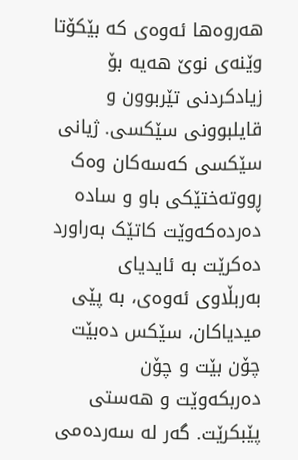هەروەها ئەوەی کە بێکۆتا وێنەی نوێ هەیە بۆ زیادکردنی تێربوون و قایلبوونی سێکسی. ژیانی سێکسی کەسەکان وەک ڕووتەختێکی باو و سادە دەردەکەوێت کاتێک بەراورد دەکرێت بە ئایدیای بەربڵاوی ئەوەی، بە پێی میدیاکان، سێکس دەبێت چۆن بێت و چۆن دەربکەوێت و هەستی پێبکرێت. گەر لە سەردەمی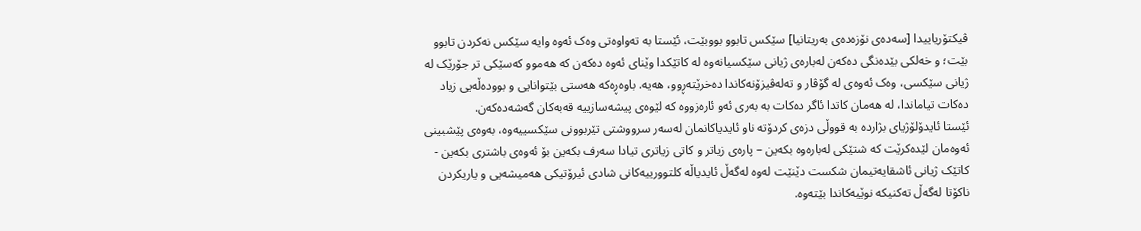ڤیکتۆریاییدا [سەدەی نۆزەدەی بەریتانیا] سێکس تابوو بووبێت، ئێستا بە تەواوەتی وەک ئەوە وایە سێکس نەکردن تابوو بێت؛ و خەلکی بێدەنگی دەکەن لەبارەی ژیانی سێکسیانەوە لە کاتێکدا وێنای ئەوە دەکەن کە هەموو کەسێکی تر جۆرێک لە ژیانی سێکسی، وەک ئەوەی لە گۆڤار و تەلەڤیزۆنەکاندا دەخرێتەڕوو، هەیە. باوەڕەکە هەستی بێتوانایی و بوودەڵەیی زیاد دەکات تیاماندا، لە هەمان کاتدا ئاگر دەکات بە بەری ئەو ئارەزووە کە لێوەی پیشەسازییە قەبەکان گەشەدەکەن.
ئێستا ئایدۆلۆژیای بژاردە بە قووڵی دزەی کردۆتە ناو ئایدیاکانمان لەسەر سرووشتی تێربوونی سێکسییەوە، بەوەی پێشبینی ئەوەمان لێدەکرێت کە شتێکی لەبارەوە بکەین – پارەی زیاتر و کاتی زیاتری تیادا سەرف بکەین بۆ ئەوەی باشتری بکەین - کاتێک ژیانی ئاشقایەتیمان شکست دێنێت لەوە لەگەڵ ئایدیاڵە کلتوورییەکانی شادی ئیرۆتیکی هەمیشەیی و یاریکردن ناکۆتا لەگەڵ تەکنیکە نوێیەکاندا بێتەوە.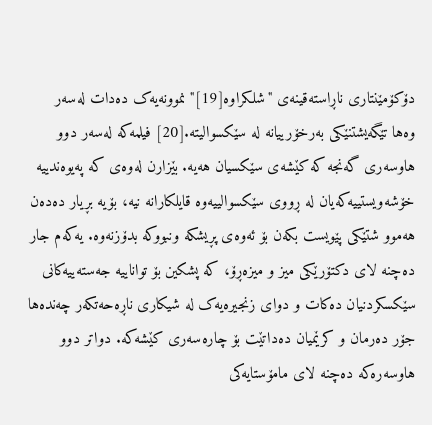دۆکۆمێنتاری ناڕاستەقینەی "شلکراوە[19]" نموونەیەک دەدات لەسەر وەها تێگەیشتنێکی بەرخۆرییانە لە سێکسوالیتە.[20] فیلمەکە لەسەر دوو هاوسەری گەنجە کە کێشەی سێکسیان هەیە. بێزارن لەوەی کە پەیوەندییە خۆشەویستییەکەیان لە ڕووی سێکسوالییەوە قایلکارانە نیە، بۆیە بڕیار دەدەن هەموو شتێکی پێویست بکەن بۆ ئەوەی پڕیشکە ونبووکە بدۆزنەوە. یەکەم جار دەچنە لای دکتۆرێکی میز و میزەڕۆ، کە پشکین بۆ تواناییە جەستەییەکانی سێکسکردنیان دەکات و دوای زنجیرەیەک لە شیکاری ناڕەحەتکەر چەندەها جۆر دەرمان و کرێمیان دەداتێت بۆ چارەسەری کێشەکە. دواتر دوو هاوسەرەکە دەچنە لای مامۆستایەکی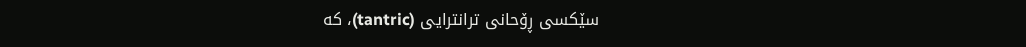سێكسی ڕۆحانی ترانترایی (tantric)، کە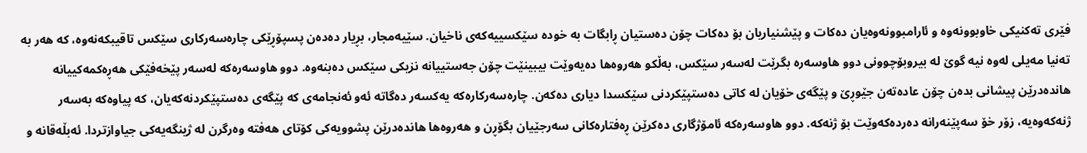فێری تەکنیکی خاوبوونەوە و ئارامبوونەوەیان دەکات و پێشنیاریان بۆ دەکات چۆن دەستیان ڕابگات بە خودە سێکسییەکەی ناخیان. سێیەمجار، بڕیار دەدەن پسپۆڕێکی چارەسەرکاری سێکس تاقیبکەنەوە، کە هەر بە تەنیا مەیلی لەوە نیە گوێ لە بیروبۆچوونی دوو هاوسەرە بگرێت لەسەر سێکس، بەڵکو هەروەها دەیەوێت بیبینێت چۆن جەستییانە نزیکی سێکس دەبنەوە. دوو هاوسەرەکە لەسەر پێخەفێکی هەڕەکمەکییانە هاندەدرێن پیشانی بدەن چۆن عادەتەن جێوڕێ و پێگەی خۆیان لە کاتی دەستپێکردنی سێکسدا دیاری دەکەن. چارەسەرکارەکە یەکسەر دەگاتە ئەو ئەنجامەی کە پێگەی دەستپێکردنەکەیان، کە پیاوەکە بەسەر ژنەکەوەیە، زۆر خۆ سەپێنەرانە دەردەکەوێت بۆ ژنەکە. دوو هاوسەرەکە ئامۆژگاری دەکرێن ڕەفتارەکانی سەرجێیان بگۆڕن و هەروەها هاندەدرێن پشوویەکی کۆتای هەفتە وەرگرن لە ژینگەیەکی جیاوازتردا. ئەبڵەقانە و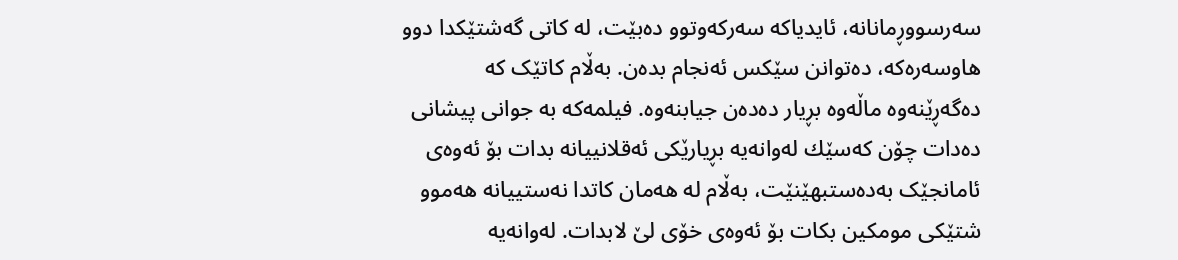سەرسووڕمانانە، ئایدیاکە سەرکەوتوو دەبێت، لە کاتی گەشتێکدا دوو هاوسەرەکە، دەتوانن سێکس ئەنجام بدەن. بەڵام کاتێک کە دەگەڕێنەوە ماڵەوە بڕیار دەدەن جیابنەوە. فیلمەکە بە جوانی پیشانی دەدات چۆن کەسێك لەوانەیە بڕیارێکی ئەقلانییانە بدات بۆ ئەوەی ئامانجێک بەدەستبهێنێت، بەڵام لە هەمان کاتدا نەستییانە هەموو شتێکی مومکین بکات بۆ ئەوەی خۆی لێ لابدات. لەوانەیە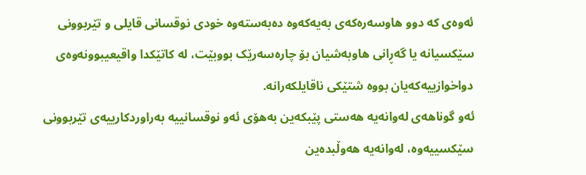ئەوەی کە دوو هاوسەرەکەی بەیەکەوە دەبەستەوە خودی نوقسانی قایلی و تێربوونی سێکسیانە یا گەڕانی هاوبەشیان بۆ چارەسەرێک بووبێت، لە کاتێکدا واقیعیبوونەوەی دواخوازییەکەیان بووە شتێکی ناقایلکەرانە.
ئەو گوناهەی لەوانەیە هەستی پێبکەین بەهۆی ئەو نوقسانییە بەراوردکارییەی تێربوونی سێکسییەوە، لەوانەیە هەوڵبدەین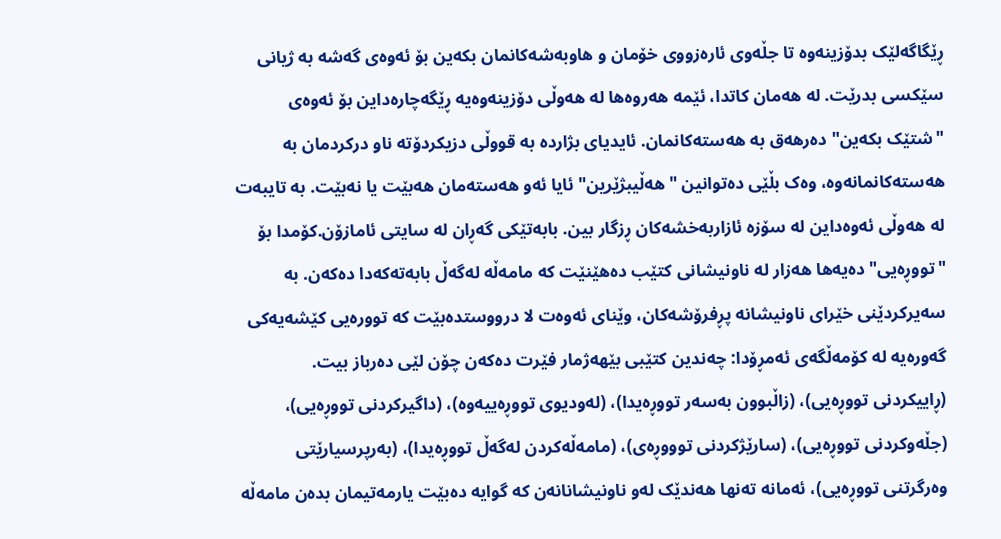ڕێگاگەلێک بدۆزینەوە تا جڵەوی ئارەزووی خۆمان و هاوبەشەکانمان بکەین بۆ ئەوەی گەشە بە ژیانی سێکسی بدرێت. لە هەمان کاتدا، ئێمە هەروەها لە هەوڵی دۆزینەوەیە ڕێگەچارەداین بۆ ئەوەی "شتێک بکەین" دەرهەق بە هەستەکانمان. ئایدیای بژاردە بە قووڵی دزیکردۆتە ناو درکردمان بە هەستەکانمانەوە، وەک بڵێی دەتوانین "هەڵیبژێرین" ئایا ئەو هەستەمان هەبێت یا نەبێت. بە تایبەت لە هەوڵی ئەوەداین لە سۆزە ئازاربەخشەکان ڕزگار بین. بابەتێکی گەڕان لە سایتی ئامازۆن.کۆمدا بۆ "تووڕەیی" دەیەها هەزار لە ناونیشانی کتێب دەهێنێت کە مامەڵە لەگەڵ بابەتەکەدا دەکەن. بە سەیرکردێنی خێرای ناونیشانە پڕفرۆشەکان، وێنای ئەوەت لا درووستدەبێت کە توورەیی کێشەیەکی گەورەیە لە کۆمەڵگەی ئەمڕۆدا: چەندین کتێبی بێهەژمار فێرت دەکەن چۆن لێی دەرباز بیت. (ڕاییکردنی تووڕەیی)، (زاڵبوون بەسەر تووڕەیدا)، (لەودیوی تووڕەییەوە)، (داگیرکردنی تووڕەیی)، (جڵەوکردنی تووڕەیی)، (سارێژکردنی توووڕەی)، (مامەڵەکردن لەگەڵ تووڕەیدا)، (بەرپرسیارێتی وەرگرتنی تووڕەیی)، ئەمانە تەنها هەندێک لەو ناونیشانانەن کە گوایە دەبێت یارمەتیمان بدەن مامەڵە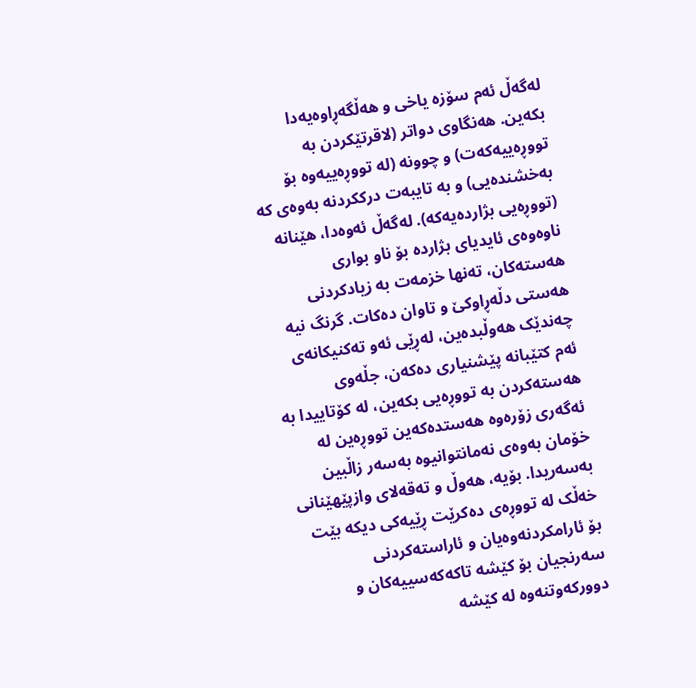لەگەڵ ئەم سۆزە یاخی و هەڵگەڕاوەیەدا بکەین. هەنگاوی دواتر (لاقرتێکردن بە تووڕەییەکەت) و چوونە (لە تووڕەییەوە بۆ بەخشندەیی) و بە تایبەت درککردنە بەوەی کە (تووڕەیی بژاردەیەکە). لەگەڵ ئەوەدا، هێنانە ناوەوەی ئایدیای بژاردە بۆ ناو بواری هەستەکان، تەنها خزمەت بە زیادکردنی هەستی دڵەڕاوکێ و تاوان دەکات. گرنگ نیە چەندێک هەوڵبدەین، لەڕێی ئەو تەکنیکانەی ئەم کتێبانە پێشنیاری دەکەن، جڵەوی هەستەکردن بە تووڕەیی بکەین، لە کۆتاییدا بە ئەگەری زۆرەوە هەستدەکەین تووڕەین لە خۆمان بەوەی نەمانتوانیوە بەسەر زاڵبین بەسەریدا. بۆیە، هەوڵ و تەقەلای وازپێهێنانی خەڵک لە تووڕەی دەکرێت ڕێیەکی دیکە بێت بۆ ئارامکردنەوەیان و ئاراستەکردنی سەرنجیان بۆ کێشە تاکەکەسییەکان و دوورکەوتنەوە لە کێشە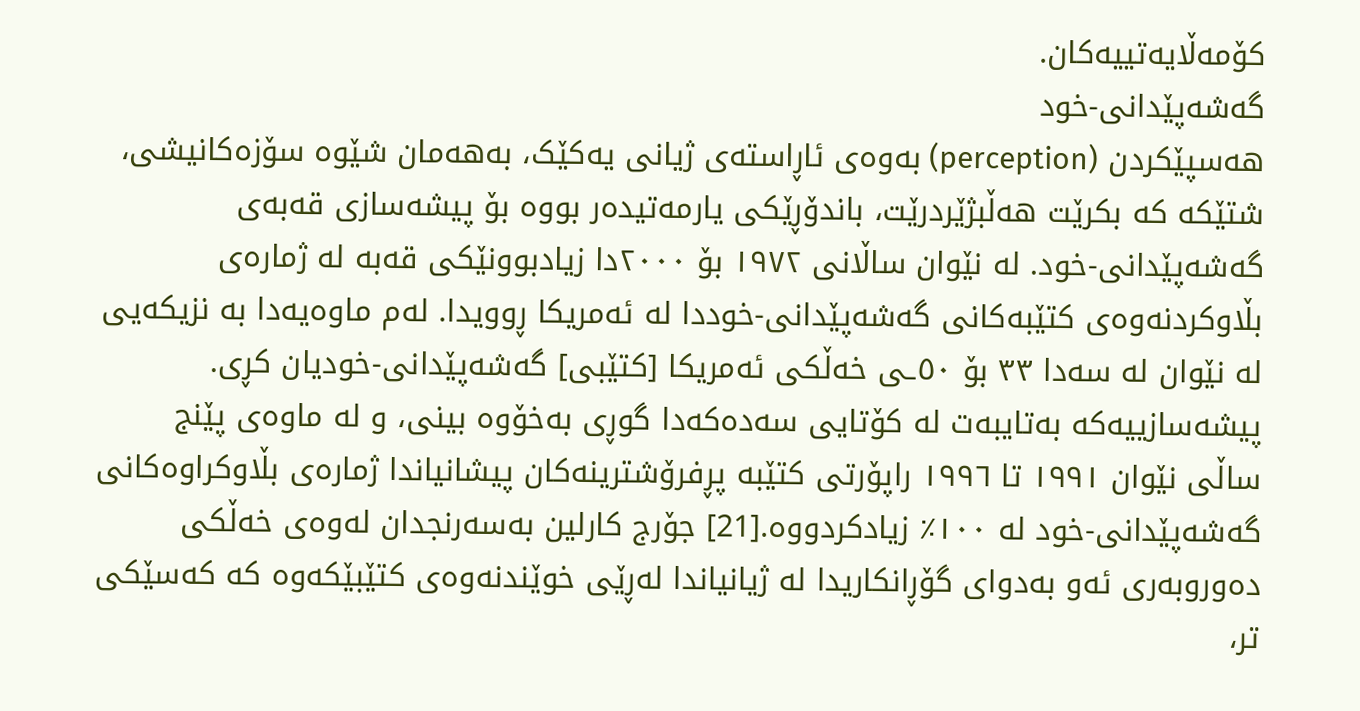کۆمەڵایەتییەکان.
گەشەپێدانی-خود
هەسپێکردن (perception) بەوەی ئاڕاستەی ژیانی یەکێک، بەهەمان شێوە سۆزەکانیشی، شتێکە کە بکرێت هەڵبژێردرێت، باندۆڕێکی یارمەتیدەر بووە بۆ پیشەسازی قەبەی گەشەپێدانی-خود. لە نێوان ساڵانی ١٩٧٢ بۆ ٢٠٠٠دا زیادبوونێکی قەبە لە ژمارەی بڵاوکردنەوەی کتێبەکانی گەشەپێدانی-خوددا لە ئەمریکا ڕوویدا. لەم ماوەیەدا بە نزیکەیی لە نێوان لە سەدا ٣٣ بۆ ٥٠ـی خەڵکی ئەمریکا [کتێبی] گەشەپێدانی-خودیان کڕی. پیشەسازییەکە بەتایبەت لە کۆتایی سەدەکەدا گوڕی بەخۆوە بینی، و لە ماوەی پێنج ساڵی نێوان ١٩٩١ تا ١٩٩٦ راپۆرتی کتێبە پڕفرۆشترینەکان پیشانیاندا ژمارەی بڵاوکراوەکانی گەشەپێدانی-خود لە ١٠٠٪ زیادکردووە.[21] جۆرج کارلین بەسەرنجدان لەوەی خەڵکی دەوروبەری ئەو بەدوای گۆڕانکاریدا لە ژیانیاندا لەڕێی خوێندنەوەی کتێبێکەوە کە کەسێكی تر،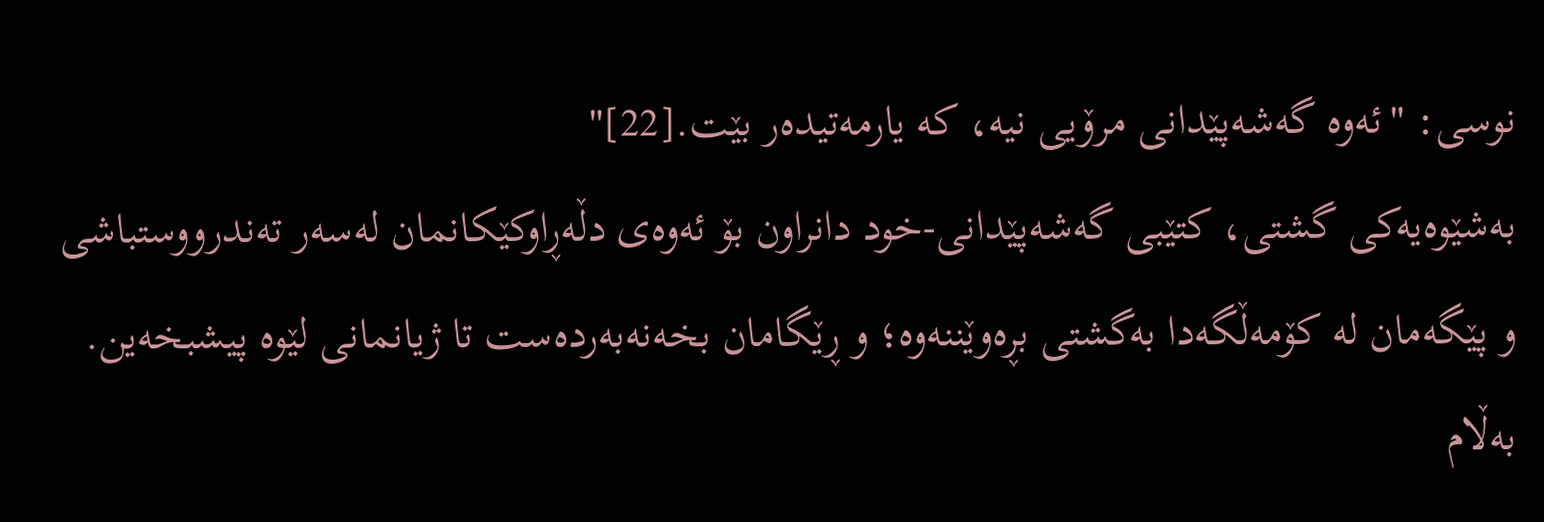نوسی: "ئەوە گەشەپێدانی مرۆیی نیە، کە یارمەتیدەر بێت.[22]"
بەشێوەیەکی گشتی، کتێبی گەشەپێدانی-خود دانراون بۆ ئەوەی دڵەڕاوکێکانمان لەسەر تەندرووستباشی و پێگەمان لە کۆمەڵگەدا بەگشتی بڕەوێننەوە؛ و ڕێگامان بخەنەبەردەست تا ژیانمانی لێوە پیشبخەین. بەڵام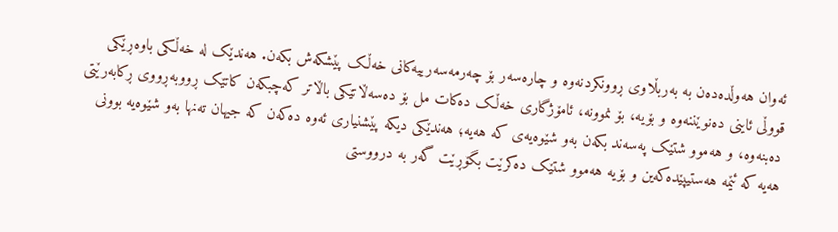ئەوان هەوڵدەدەن بە بەربڵاوی ڕوونکردنەوە و چارەسەر بۆ چەرمەسەرییەکانی خەڵک پێشکەش بکەن. هەندێک لە خەڵکی باوەڕێکی قووڵی ئاینی دەنوێننەوە و بۆیە، بۆ نموونە، ئامۆژگاری خەڵک دەکات مل بۆ دەسەڵاتێکی باڵاتر کەچبکەن کاتێک ڕووبەڕووی ڕکابەرێتی دەبنەوە، و هەموو شتێک پەسەند بکەن بەو شێوەیەی کە هەیە؛ هەندێكی دیکە پێشنیاری ئەوە دەکەن کە جیهان تەنها بەو شێوەیە بوونی هەیە کە ئێمە هەستیپێدەکەین و بۆیە هەموو شتێک دەکرێت بگۆڕێت گەر بە درووستی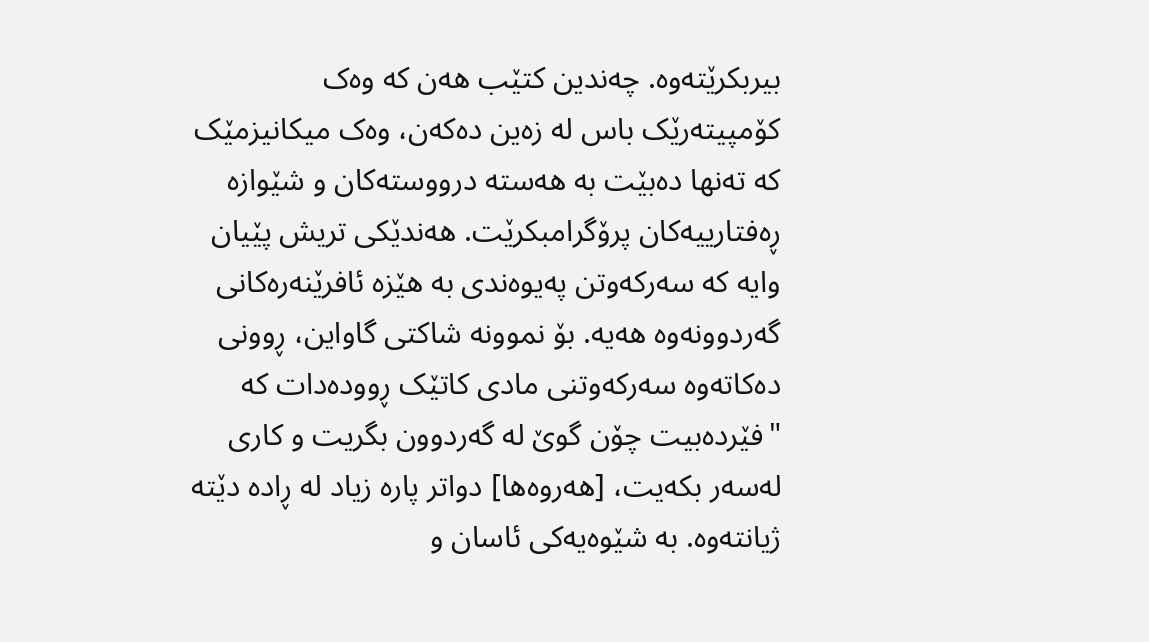بیربکرێتەوە. چەندین کتێب هەن کە وەک کۆمپیتەرێک باس لە زەین دەکەن، وەک میکانیزمێک کە تەنها دەبێت بە هەستە درووستەکان و شێوازە ڕەفتارییەکان پرۆگرامبکرێت. هەندێکی تریش پێیان وایە کە سەرکەوتن پەیوەندی بە هێزە ئافرێنەرەکانی گەردوونەوە هەیە. بۆ نموونە شاکتی گاواین، ڕوونی دەکاتەوە سەرکەوتنی مادی کاتێک ڕوودەدات کە "فێردەبیت چۆن گوێ لە گەردوون بگریت و کاری لەسەر بکەیت، [هەروەها] دواتر پارە زیاد لە ڕادە دێتە ژیانتەوە. بە شێوەیەکی ئاسان و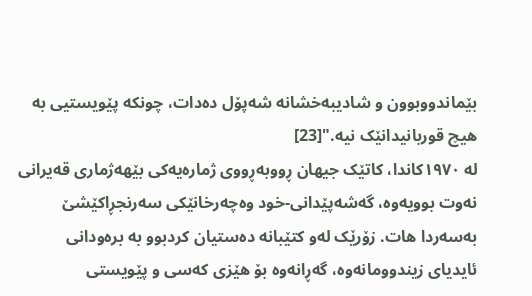بێماندووبوون و شادیبەخشانە شەپۆل دەدات، چونکە پێویستیی بە هیچ قوربانیدانێک نیە."[23]
لە ١٩٧٠کاندا، کاتێک جیهان ڕووبەڕووی ژمارەیەکی بێهەژماری قەیرانی نەوت بوویەوە، گەشەپێدانی-خود وەچەرخانێکی سەرنجڕاکێشێ بەسەردا هات. زۆرێک لەو کتێبانە دەستیان کردبوو بە برەودانی ئایدیای زیندوومانەوە، گەڕانەوە بۆ هێزی کەسی و پێویستی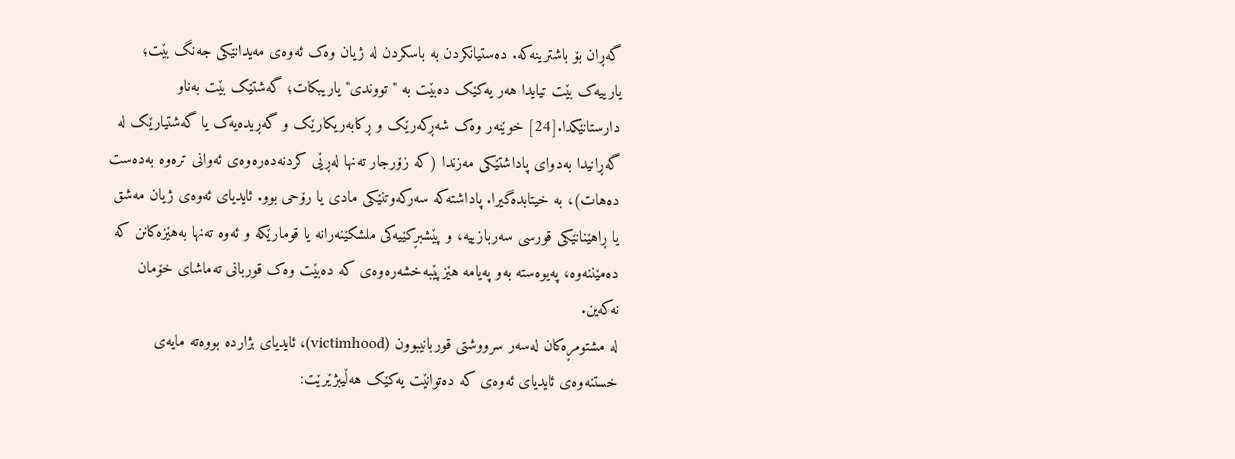گەڕان بۆ باشترینەکە. دەستیانکردن بە باسکردن لە ژیان وەک ئەوەی مەیدانێکی جەنگ بێت؛ یارییەک بێت تیایدا هەر یەکێک دەبێت بە "تووندی" یاریبکات؛ گەشتێک بێت بەناو دارستانێکدا.[24] خوێنەر وەک شەڕکەرێک و ڕکابەریکارێک و گەڕیدەیەک یا گەشتیارێک لە گەڕانیدا بەدوای پاداشتێکی مەزندا (کە زۆرجار تەنها لەڕێی کردنەدەرەوەی ئەوانی ترەوە بەدەست دەهات)، بە خیتابدەگیرا. پاداشتەکە سەرکەوتنێکی مادی یا رۆحی بوو. ئایدیای ئەوەی ژیان مەشق یا ڕاهێنانێکی قورسی سەربازییە، و پێشبڕكێیەکی ملشکێنەرانە یا قومارێکە و ئەوە تەنها بەهێزەکانن کە دەمێننەوە، پەیوەستە بەو پەیامە هێزپێبەخشەرەوەی کە دەبێت وەک قوربانی تەماشای خۆمان نەکەین.
لە مشتومڕەکان لەسەر سرووشتی قوربانیبوون (victimhood)، ئایدیای بژاردە بووەتە مایەی خستنەوەی ئایدیای ئەوەی کە دەتوانێت یەکێک هەڵیبژێرێت: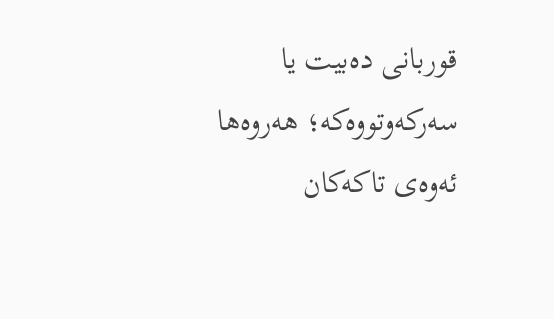قوربانی دەبیت یا سەرکەوتووەکە؛ هەروەها ئەوەی تاکەکان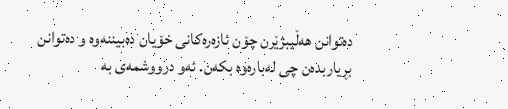دەتوانن هەڵیبژێرن چۆن ئازەرەکانی خۆیان دەبیننەوە و دەتوانن بڕیاربدەن چی لەبارەوە بکەن. ئەو درووشمەی بە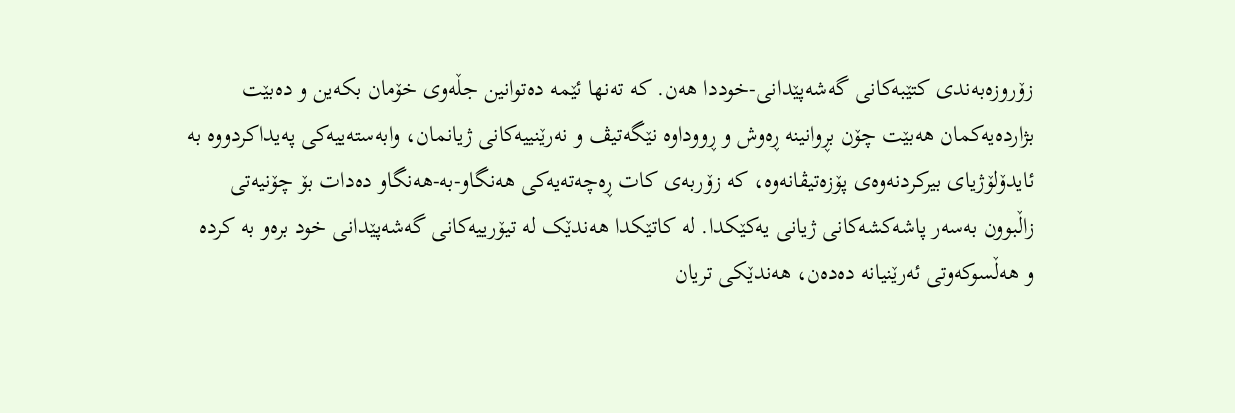زۆروزەبەندی کتێبەکانی گەشەپێدانی-خوددا هەن. کە تەنها ئێمە دەتوانین جڵەوی خۆمان بکەین و دەبێت بژاردەیەکمان هەبێت چۆن بڕوانینە ڕەوش و ڕووداوە نێگەتیڤ و نەرێنییەکانی ژیانمان، وابەستەییەکی پەیداکردووە بە ئایدۆلۆژیای بیرکردنەوەی پۆزەتیڤانەوە، کە زۆربەی کات ڕەچەتەیەکی هەنگاو-بە-هەنگاو دەدات بۆ چۆنیەتی زاڵبوون بەسەر پاشەکشەکانی ژیانی یەکێکدا. لە کاتێکدا هەندێک لە تیۆرییەکانی گەشەپێدانی خود برەو بە کردە و هەڵسوکەوتی ئەرێنیانە دەدەن، هەندێکی تریان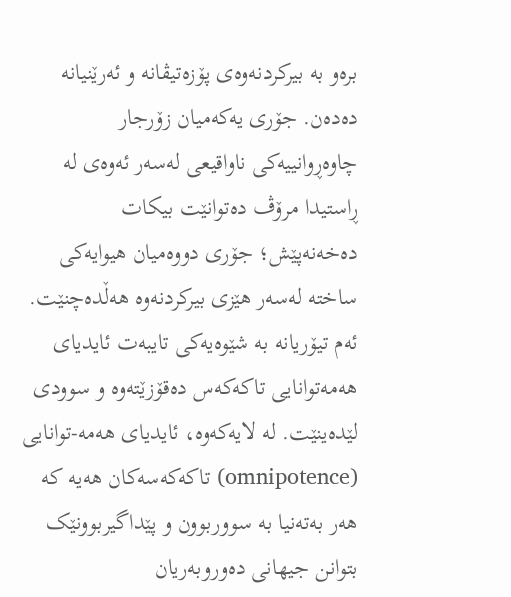برەو بە بیرکردنەوەی پۆزەتیڤانە و ئەرێنیانە دەدەن. جۆری یەکەمیان زۆرجار چاوەڕوانییەکی ناواقیعی لەسەر ئەوەی لە ڕاستیدا مرۆڤ دەتوانێت بیکات دەخەنەپێش؛ جۆری دووەمیان هیوایەکی ساختە لەسەر هێزی بیرکردنەوە هەڵدەچنێت. ئەم تیۆریانە بە شێوەیەکی تایبەت ئایدیای هەمەتوانایی تاکەکەس دەقۆزێتەوە و سوودی لێدەینێت. لە لایەکەوە، ئایدیای هەمە-توانایی (omnipotence) تاکەکەسەکان هەیە کە هەر بەتەنیا بە سووربوون و پێداگیربوونێک بتوانن جیهانی دەوروبەریان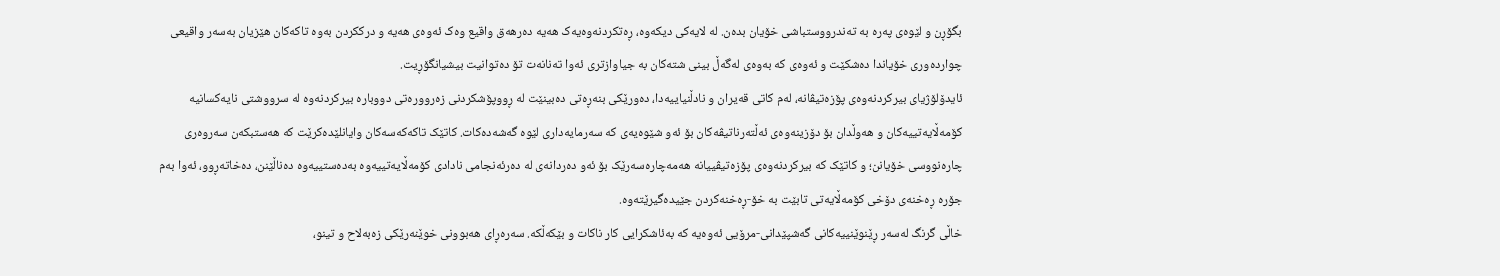بگۆڕن و لێوەی پەرە بە تەندرووستباشی خۆیان بدەن. لە لایەکی دیکەوە، ڕەتکردنەوەیەک هەیە دەرهەق واقیع وەک ئەوەی هەیە و درککردن بەوە تاکەکان هێزیان بەسەر واقیعی چواردەوری خۆیاندا دەشکێت و ئەوەی کە بەوەی لەگەڵ بینی شتەکان بە جیاوازتری ئەوا تەنانەت تۆ دەتوانیت بیشیانگۆڕیت.
ئایدۆلۆژیای بیرکردنەوەی پۆزەتیڤانە، لەم کاتی قەیران و نادڵنیاییەدا، دەورێکی بنەڕەتی دەبینێت لە ڕووپۆشکردنی زەروورەتی دووبارە بیرکردنەوە لە سرووشتی نایەکسانیە کۆمەڵایەتییەکان و هەوڵدان بۆ دۆزینەوەی ئەڵتەرناتیڤەکان بۆ ئەو شێوەیەی کە سەرمایەداری لێوە گەشەدەکات. کاتێک تاکەکەسەکان وایانلێدەکرێت کە هەستبکەن سەروەری چارەنووسی خۆیانن؛ و کاتێک کە بیرکردنەوەی پۆزەتیڤییانە هەمەچارەسەرێک بۆ ئەو دەردانەی لە دەرئەنجامی نادادی کۆمەڵایەتییەوە بەدەستییەوە دەناڵێنن، دەخاتەڕوو، ئەوا بەم جۆرە ڕەخنەی دۆخی کۆمەڵایەتی تابێت بە خۆ-ڕەخنەکردن جێیدەگیرێتەوە.
خاڵی گرنگ لەسەر ڕێنوێنییەکانی گەشپێدانی-مرۆیی ئەوەیە کە بەئاشکرایی کار ناکات و بێکەڵکە. سەرەڕای هەبوونی خوێنەرێکی زەبەلاح و تینو،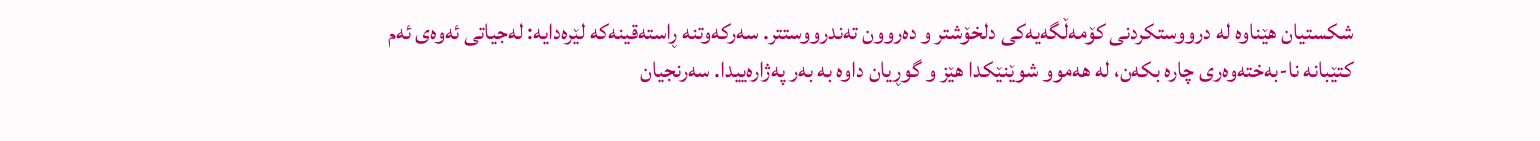شکستیان هێناوە لە درووستکردنی کۆمەڵگەیەکی دلخۆشتر و دەروون تەندرووستتر. سەرکەوتنە ڕاستەقینەکە لێرەدایە: لەجیاتی ئەوەی ئەم کتێبانە نا-بەختەوەری چارە بکەن، لە هەموو شوێنێکدا هێز و گوڕیان داوە بە بەر پەژارەییدا. سەرنجیان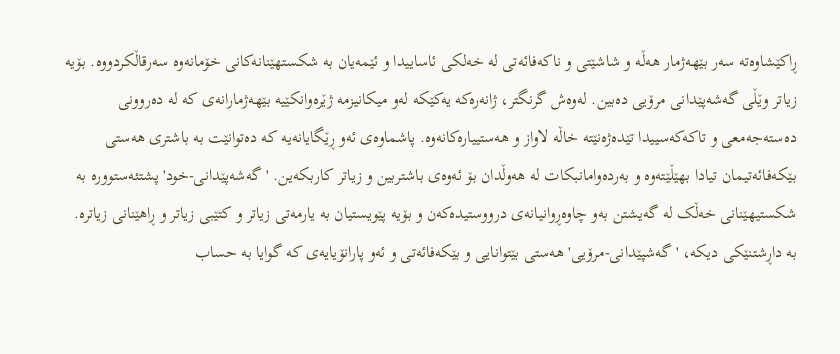ڕاکێشاوەتە سەر بێهەژمار هەڵە و شاشێتی و ناکەفائەتی لە خەلكی ئاساییدا و ئێمەیان بە شکستهێنانەکانی خۆمانەوە سەرقاڵکردووە. بۆیە زیاتر وێڵی گەشەپێدانی مرۆیی دەبین. لەوەش گرنگتر، ژانەرەکە یەکێکە لەو میکانیزمە ژێرەوانکێیە بێهەژمارانەی کە لە دەروونی دەستەجەمعی و تاکەکەسییدا تێدەژەنێتە خاڵە لاواز و هەستییارەکانەوە. پاشماوەی ئەو ڕێگایانەیە کە دەتوانێت بە باشتری هەستی بێکەفائەتیمان تیادا بهێڵێتەوە و بەردەوامانبکات لە هەوڵدان بۆ ئەوەی باشتربین و زیاتر کاربکەین. 'گەشەپێدانی-خود' پشتئەستوورە بە شکستیهێنانی خەڵک لە گەیشتن بەو چاوەڕوانیانەی درووستیدەکەن و بۆیە پێویستیان بە یارمەتی زیاتر و کتێبی زیاتر و ڕاهێنانی زیاترە.
بە داڕشتنێکی دیکە، 'گەشپێدانی-مرۆیی' هەستی بێتوانایی و بێکەفائەتی و ئەو پارانۆیایەی کە گوایا بە حساب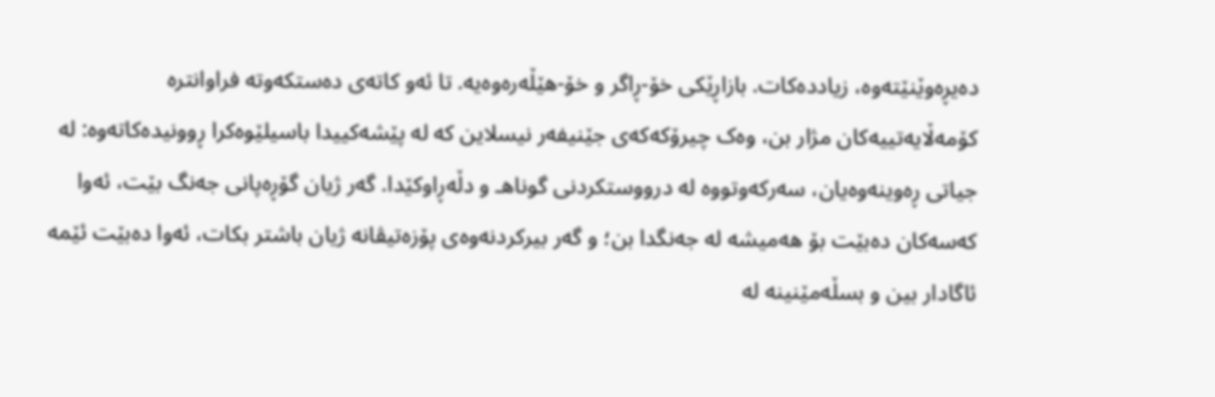دەیڕەوێنێتەوە، زیاددەکات. بازاڕێکی خۆ-ڕاگر و خۆ-هێڵەرەوەیە. تا ئەو کاتەی دەستکەوتە فراوانترە کۆمەڵایەتییەکان مژار بن، وەک چیرۆکەکەی جێنیفەر نیسلاین کە لە پێشەکییدا باسیلێوەکرا ڕوونیدەکاتەوە: لە جیاتی ڕەوینەوەیان، سەرکەوتووە لە درووستکردنی گوناهـ و دڵەڕاوکێدا. گەر ژیان گۆڕەپانی جەنگ بێت، ئەوا کەسەکان دەبێت بۆ هەمیشە لە جەنگدا بن؛ و گەر بیرکردنەوەی پۆزەتیڤانە ژیان باشتر بکات، ئەوا دەبێت ئێمە ئاگادار بین و بسڵەمێنینە لە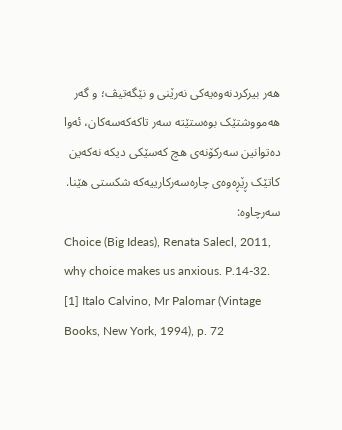هەر بیرکردنەوەیەکی نەرێنی و نێگەتیڤ؛ و گەر هەمووشتێک بوەستێتە سەر تاکەکەسەکان، ئەوا دەتوانین سەرکۆنەی هچ کەسێکی دیکە نەکەین کاتێک ڕێڕەوەی چارەسەرکارییەکە شکستی هێنا.
سەرچاوە:
Choice (Big Ideas), Renata Salecl, 2011, why choice makes us anxious. P.14-32.
[1] Italo Calvino, Mr Palomar (Vintage Books, New York, 1994), p. 72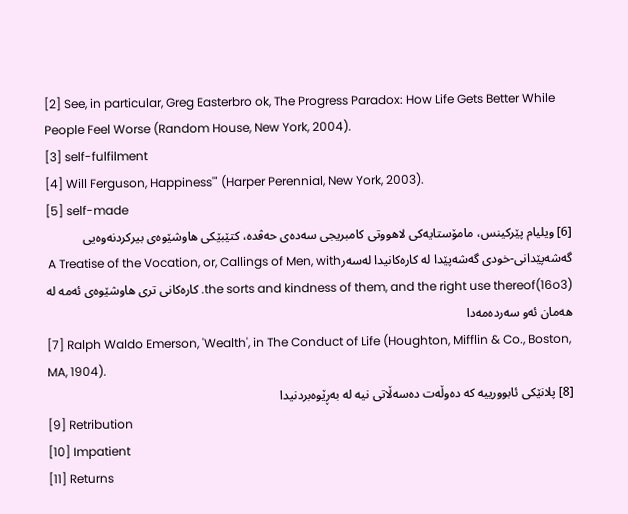[2] See, in particular, Greg Easterbro ok, The Progress Paradox: How Life Gets Better While People Feel Worse (Random House, New York, 2004).
[3] self-fulfilment
[4] Will Ferguson, Happiness'" (Harper Perennial, New York, 2003).
[5] self-made
[6] ویلیام پێرکینس، مامۆستایەکی لاهووتی کامبریجی سەدەی حەڤدە، کتێبێکی هاوشێوەی بیرکردنەوەیی گەشەپێدانی-خودی گەشەپێدا لە کارەکانیدا لەسەرA Treatise of the Vocation, or, Callings of Men, with the sorts and kindness of them, and the right use thereof(16o3). کارەکانی تری هاوشێوەی ئەمە لە هەمان ئەو سەردەمەدا
[7] Ralph Waldo Emerson, 'Wealth', in The Conduct of Life (Houghton, Mifflin & Co., Boston, MA, 1904).
[8] پلانێکی ئابوورییە کە دەوڵەت دەسەڵاتی نیە لە بەڕێوەبردنیدا
[9] Retribution
[10] Impatient
[11] Returns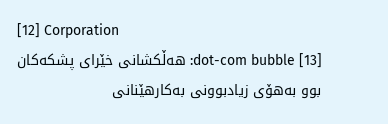[12] Corporation
[13] dot-com bubble: هەڵكشانی خێرای پشکەکان بوو بەهۆی زیادبوونی بەکارهێنانی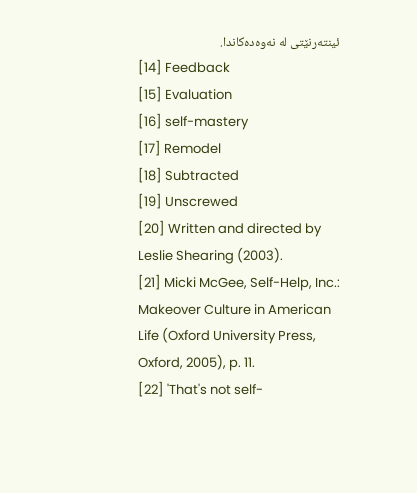ئینتەرنێتی لە نەوەدەکاندا.
[14] Feedback
[15] Evaluation
[16] self-mastery
[17] Remodel
[18] Subtracted
[19] Unscrewed
[20] Written and directed by Leslie Shearing (2003).
[21] Micki McGee, Self-Help, Inc.: Makeover Culture in American Life (Oxford University Press, Oxford, 2005), p. 11.
[22] 'That's not self-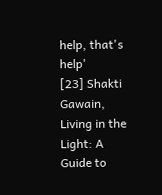help, that's help'
[23] Shakti Gawain, Living in the Light: A Guide to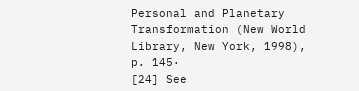Personal and Planetary Transformation (New World Library, New York, 1998), p. 145·
[24] See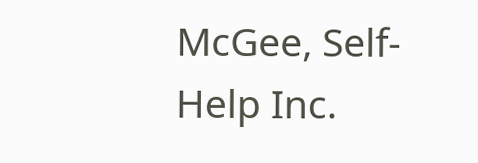McGee, Self-Help Inc.